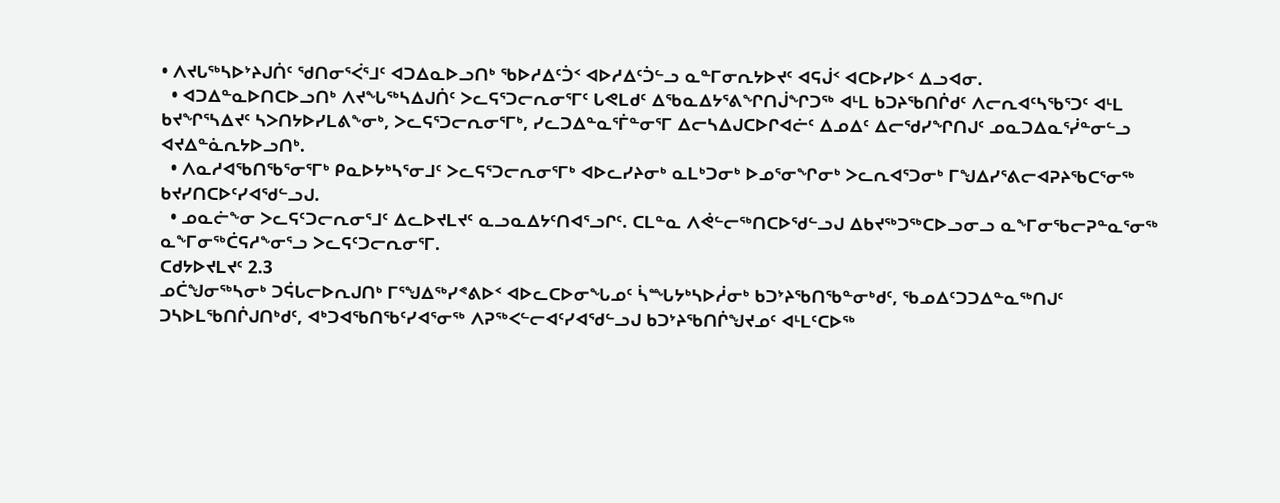• ᐱᔪᒐᖅᓴᐅᔾᔨᒍᑏᑦ ᖁᑎᓂᕐᐹᕐᒧᑦ ᐊᑐᐃᓇᐅᓗᑎᒃ ᖃᐅᓱᐃᑦᑑᑉ ᐊᐅᓱᐃᑦᑑᓪᓗ ᓇᓐᒥᓂᕆᔭᐅᔪᑦ ᐊᕋᒎᑉ ᐊᑕᐅᓯᐅᑉ ᐃᓗᐊᓂ.
  • ᐊᑐᐃᓐᓇᐅᑎᑕᐅᓗᑎᒃ ᐱᔪᖓᖅᓴᐃᒍᑏᑦ ᐳᓚᕋᕐᑐᓕᕆᓂᕐᒥᑦ ᒐᕙᒪᑯᑦ ᐃᖃᓇᐃᔭᕐᕕᖏᑎᒎᖏᑐᖅ ᐊᒻᒪ ᑲᑐᔨᖃᑎᒌᑯᑦ ᐱᓕᕆᐊᑦᓴᖃᕐᑐᑦ ᐊᒻᒪ ᑲᔪᖏᕐᓴᐃᔪᑦ ᓴᐳᑎᔭᐅᓯᒪᕕᖕᓂᒃ, ᐳᓚᕋᕐᑐᓕᕆᓂᕐᒥᒃ, ᓯᓚᑐᐃᓐᓇᕐᒦᓐᓂᕐᒥ ᐃᓕᓴᐃᒍᑕᐅᒋᐊᓖᑦ ᐃᓄᐃᑦ ᐃᓕᖁᓯᖏᑎᒍᑦ ᓄᓇᑐᐃᓇᕐᓰᓐᓂᓪᓗ ᐊᔪᐃᓐᓈᕆᔭᐅᓗᑎᒃ.
  • ᐱᓇᓱᐊᖃᑎᖃᕐᓂᕐᒥᒃ ᑭᓇᐅᔭᒃᓴᕐᓂᒧᑦ ᐳᓚᕋᕐᑐᓕᕆᓂᕐᒥᒃ ᐊᐅᓚᓯᔨᓂᒃ ᓇᒪᒃᑐᓂᒃ ᐅᓄᕐᓂᖏᓂᒃ ᐳᓚᕆᐊᕐᑐᓂᒃ ᒥᖑᐃᓯᕐᕕᓕᐊᕈᔨᖃᑕᕐᓂᖅ ᑲᔪᓯᑎᑕᐅᑦᓯᐊᖁᓪᓗᒍ.
  • ᓄᓇᓖᖕᓂ ᐳᓚᕋᑦᑐᓕᕆᓂᕐᒧᑦ ᐃᓚᐅᔪᒪᔪᑦ ᓇᓗᓇᐃᔭᑦᑎᐊᕐᓗᒋᑦ. ᑕᒪᓐᓇ ᐱᕚᓪᓕᖅᑎᑕᐅᖁᓪᓗᒍ ᐃᑲᔪᖅᑐᖅᑕᐅᓗᓂᓗ ᓇᖕᒥᓂᖃᓕᕈᓐᓇᕐᓂᖅ ᓇᖕᒥᓂᖅᑖᕋᓱᖕᓂᕐᓗ ᐳᓚᕋᑦᑐᓕᕆᓂᕐᒥ.
ᑕᑯᔭᐅᔪᒪᔪᑦ 2.3
ᓄᑖᖑᓂᖅᓴᓂᒃ ᑐᕌᒐᓕᐅᕆᒍᑎᒃ ᒥᕐᖑᐃᖅᓯᕝᕕᐅᑉ ᐊᐅᓚᑕᐅᓂᖓᓄᑦ ᓵᙵᔭᒃᓴᐅᓲᓂᒃ ᑲᑐᔾᔨᖃᑎᖃᓐᓂᒃᑯᑦ, ᖃᓄᐃᑦᑐᑐᐃᓐᓇᖅᑎᒍᑦ ᑐᓴᐅᒪᖃᑎᒌᒍᑎᒃᑯᑦ, ᐊᒃᑐᐊᖃᑎᖃᑦᓯᐊᕐᓂᖅ ᐱᕈᖅᐸᓪᓕᐊᑦᓯᐊᖁᓪᓗᒍ ᑲᑐᔾᔨᖃᑎᒌᖑᔪᓄᑦ ᐊᒻᒪᑦᑕᐅᖅ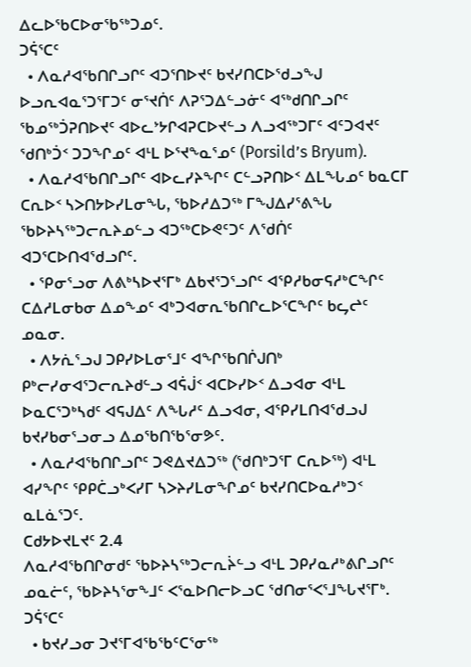ᐃᓚᐅᖃᑕᐅᓂᖃᖅᑐᓄᑦ.
ᑐᕌᕐᑕᑦ
  • ᐱᓇᓱᐊᖃᑎᒋᓗᒋᑦ ᐊᑐᕐᑎᐅᔪᑦ ᑲᔪᓯᑎᑕᐅᖁᓗᖑ ᐅᓗᕆᐊᓇᕐᑐᕐᒥᑐᑦ ᓂᕐᔪᑏᑦ ᐱᕈᕐᑐᐃᓪᓗᓃᑦ ᐊᖅᑯᑎᒋᓗᒋᑦ ᖃᓄᖅᑑᕈᑎᐅᔪᑦ ᐊᐅᓚᔾᔭᒋᐊᕈᑕᐅᔪᓪᓗ ᐱᓗᐊᖅᑐᒥᑦ ᐊᑦᑐᐊᔪᑦ ᖁᑎᒃᑑᑉ ᑐᑐᖏᓄᑦ ᐊᒻᒪ ᐅᕐᔪᖕᓇᕐᓄᑦ (Porsild’s Bryum).
  • ᐱᓇᓱᐊᖃᑎᒋᓗᒋᑦ ᐊᐅᓚᓯᔨᖏᑦ ᑕᓪᓗᕈᑎᐅᑉ ᐃᒪᖓᓄᑦ ᑲᓇᑕᒥ ᑕᕆᐅᑉ ᓴᐳᑎᔭᐅᓯᒪᓂᖓ, ᖃᐅᓱᐃᑐᖅ ᒥᖑᐃᓯᕐᕕᖓ ᖃᐅᔨᓴᖅᑐᓕᕆᔨᓄᓪᓗ ᐊᑐᖅᑕᐅᕙᑦᑐᑦ ᐱᖁᑏᑦ ᐊᑐᕐᑕᐅᑎᐊᖁᓗᒋᑦ.
  • ᕿᓂᕐᓗᓂ ᐱᕕᒃᓴᐅᔪᕐᒥᒃ ᐃᑲᔪᕐᑐᕐᓗᒋᑦ ᐊᕿᓱᑲᓂᕋᓱᒃᑕᖏᑦ ᑕᐃᓱᒪᓂᑲᓂ ᐃᓄᖕᓄᑦ ᐊᒃᑐᐊᓂᕆᖃᑎᒋᓚᐅᕐᑕᖏᑦ ᑲᖤᖠᑦ ᓄᓇᓂ.
  • ᐱᔭᕇᕐᓗᒍ ᑐᑭᓯᐅᒪᓂᕐᒧᑦ ᐊᖏᖃᑎᒌᒍᑎᒃ ᑭᒃᓕᓯᓂᐊᕐᑐᓕᕆᔨᑯᓪᓗ ᐊᕌᒎᑉ ᐊᑕᐅᓯᐅᑉ ᐃᓗᐊᓂ ᐊᒻᒪ ᐅᓇᑕᕐᑐᒃᓴᑯᑦ ᐊᕋᒍᐃᑦ ᐱᖓᓱᑦ ᐃᓗᐊᓂ, ᐊᕿᓯᒪᑎᐊᖁᓗᒍ ᑲᔪᓯᑲᓂᕐᓗᓂᓗ ᐃᓄᖃᑎᖃᕐᓂᕗᑦ.
  • ᐱᓇᓱᐊᖃᑎᒋᓗᒋᑦ ᑐᕙᐃᔪᐃᑐᖅ (ᖁᑎᒃᑐᕐᒥ ᑕᕆᐅᖅ) ᐊᒻᒪ ᐊᓯᖏᑦ ᕿᑭᑖᓗᒃᐸᓯᒥ ᓴᐳᔨᓯᒪᓂᖏᓄᑦ ᑲᔪᓯᑎᑕᐅᓇᓱᒃᑐᑉ ᓇᒪᓈᕐᑐᑦ.
ᑕᑯᔭᐅᔪᒪᔪᑦ 2.4
ᐱᓇᓱᐊᖃᑎᒋᓂᑯᑦ ᖃᐅᔨᓴᖅᑐᓕᕆᔩᓪᓗ ᐊᒻᒪ ᑐᑭᓯᓇᓱᒃᕕᒋᓗᒋᑦ ᓄᓇᓖᑦ, ᖃᐅᔨᓴᕐᓂᖕᒧᑦ ᐸᕐᓇᐅᑎᓕᐅᓗᑕ ᖁᑎᓂᕐᐸᕐᒧᖓᔪᕐᒥᒃ.
ᑐᕌᕐᑕᑦ
  • ᑲᔪᓯᓗᓂ ᑐᔪᕐᒥᐊᖃᖃᑦᑕᕐᓂᖅ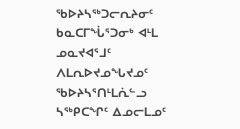ᖃᐅᔨᓴᖅᑐᓕᕆᔨᓂᑦ ᑲᓇᑕᒥᖔᕐᑐᓂᒃ ᐊᒻᒪ ᓄᓇᔪᐊᕐᒧᑦ ᐱᒪᕆᐅᔪᓄᖓᔪᓄᑦ ᖃᐅᔨᓴᕐᑎᒻᒪᕇᓪᓗ ᓴᖅᑭᑕᖏᑦ ᐃᓄᓕᒪᓄᑦ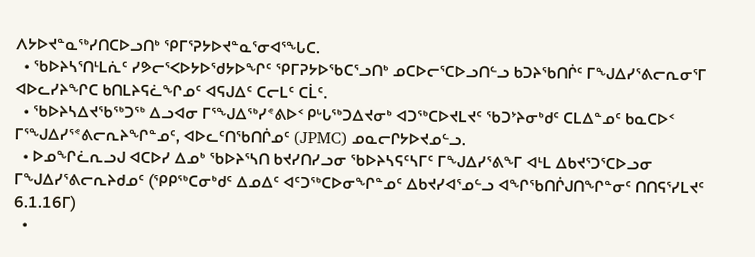ᐱᔭᐅᔪᓐᓇᖅᓯᑎᑕᐅᓗᑎᒃ ᕿᒥᕐᕈᔭᐅᔪᓐᓇᕐᓂᐊᕐᖓᑕ.
  • ᖃᐅᔨᓴᕐᑎᒻᒪᕇᑦ ᓯᕗᓕᕐᐸᐅᔭᐅᖁᔭᐅᖏᑦ ᕿᒥᕈᔭᐅᖃᑕᕐᓗᑎᒃ ᓄᑕᐅᓕᕐᑕᐅᓗᑎᓪᓗ ᑲᑐᔨᖃᑎᒌᑦ ᒥᖑᐃᓯᕐᕕᓕᕆᓂᕐᒥ ᐊᐅᓚᓯᔨᖏᑕ ᑲᑎᒪᔨᕋᓛᖏᓄᑦ ᐊᕋᒍᐃᑦ ᑕᓕᒪᑦ ᑕᒫᑦ.
  • ᖃᐅᔨᓴᐃᔪᖃᖅᑐᖅ ᐃᓗᐊᓂ ᒥᕐᖑᐃᖅᓯᕝᕕᐅᑉ ᑭᒡᒐᖅᑐᐃᔪᓂᒃ ᐊᑐᖅᑕᐅᔪᒪᔪᑦ ᖃᑐᔾᔨᓂᒃᑯᑦ ᑕᒪᐃᓐᓄᑦ ᑲᓇᑕᐅᑉ ᒥᕐᖑᐃᓯᕐᕝᕕᓕᕆᔨᖏᓐᓄᑦ, ᐊᐅᓚᑦᑎᖃᑎᒌᓄᑦ (JPMC) ᓄᓇᓕᒋᔭᐅᔪᓄᓪᓗ.
  • ᐅᓄᖏᓛᕆᓗᒍ ᐊᑕᐅᓯ ᐃᓄᒃ ᖃᐅᔨᕐᓴᑎ ᑲᔪᓯᑎᓯᓗᓂ ᖃᐅᔨᓴᕋᑦᓴᒥᑦ ᒥᖑᐃᓯᕐᕕᖕᒥ ᐊᒻᒪ ᐃᑲᔪᕐᑐᕐᑕᐅᓗᓂ ᒥᖑᐃᓯᕐᕕᓕᕆᔨᑯᓄᑦ (ᕿᑭᖅᑕᓂᒃᑯᑦ ᐃᓄᐃᑦ ᐊᑦᑐᖅᑕᐅᓂᖏᓐᓄᑦ ᐃᑲᔪᓯᐊᕐᓄᓪᓗ ᐊᖏᖃᑎᒌᒍᑎᖏᓐᓂᑦ ᑎᑎᕋᕐᓯᒪᔪᑦ 6.1.16ᒥ)
  •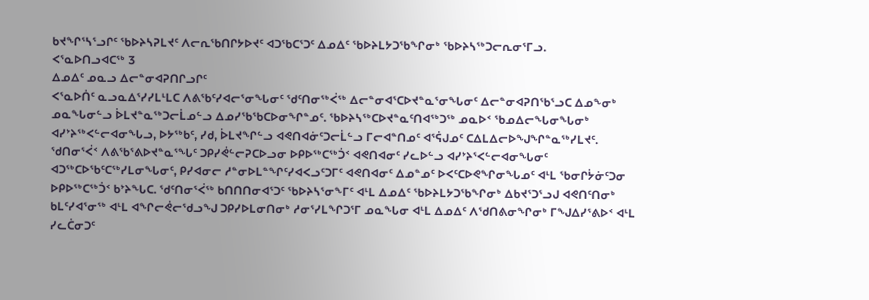ᑲᔪᖏᕐᓴᕐᓗᒋᑦ ᖃᐅᔨᓴᕈᒪᔪᑦ ᐱᓕᕆᖃᑎᒋᔭᐅᔪᑦ ᐊᑐᖃᑕᕐᑐᑦ ᐃᓄᐃᑦ ᖃᐅᔨᒪᔭᑐᖃᖏᓂᒃ ᖃᐅᔨᓴᖅᑐᓕᕆᓂᕐᒥᓗ.
ᐸᕐᓇᐅᑎᓗᐊᑕᖅ 3
ᐃᓄᐃᑦ ᓄᓇᓗ ᐃᓕᓐᓂᐊᕈᑎᒋᓗᒋᑦ
ᐸᕐᓇᐅᑏᑦ ᓇᓗᓇᐃᕐᓯᓯᒪᒻᒪᑕ ᐱᕕᖃᑦᓯᐊᓕᕐᓂᖓᓂᑦ ᖁᑦᑎᓂᖅᐹᖅ ᐃᓕᓐᓂᐊᕐᑕᐅᔪᓐᓇᕐᓂᖓᓂᑦ ᐃᓕᓐᓂᐊᕈᑎᖃᕐᓗᑕ ᐃᓄᖕᓂᒃ ᓄᓇᖓᓂᓪᓗ ᐆᒪᔪᓐᓇᖅᑐᓕᒫᓄᓪᓗ ᐃᓄᓯᖃᖃᑕᐅᓂᖏᓐᓄᑦ. ᖃᐅᔨᓴᖅᑕᐅᔪᓐᓇᑦᑎᐊᖅᑐᖅ ᓄᓇᐅᑉ ᖃᓄᐃᓕᖓᓂᖓᓂᒃ ᐊᓯᔾᔨᖅᐸᓪᓕᐊᓂᖓᓗ, ᐅᔭᖅᑲᑦ, ᓯᑯ, ᐆᒪᔪᖏᓪᓗ ᐊᕙᑎᐊᓃᑦᑐᓕᒫᓪᓗ ᒥᓕᐊᓐᑎᓄᑦ ᐊᕐᕌᒍᓄᑦ ᑕᐃᒪᐃᓕᐅᖑᖏᓐᓇᖅᓯᒪᔪᑦ. ᖁᑎᓂᕐᐹᑉ ᐱᕕᖃᕐᕕᐅᔪᓐᓇᕐᖓᑦ ᑐᑭᓯᕚᓪᓕᕈᑕᐅᓗᓂ ᐅᑭᐅᖅᑕᖅᑑᑉ ᐊᕙᑎᐊᓂᑦ ᓯᓚᐅᓪᓗ ᐊᓯᔾᔨᕐᐸᓪᓕᐊᓂᖓᓂᑦ ᐊᑐᖅᑕᐅᖃᑦᑕᖅᓯᒪᓂᖓᓂᑦ, ᑭᓯᐊᓂᓕ ᓱᓐᓂᐅᒪᓐᖏᑦᓯᐊᐸᓗᑦᑐᒥᑦ ᐊᕙᑎᐊᓂᑦ ᐃᓄᓐᓄᑦ ᐅᐸᑦᑕᐅᕙᖏᓂᖓᓄᑦ ᐊᒻᒪ ᖃᓂᒋᔮᓃᑦᑐᓂ ᐅᑭᐅᖅᑕᖅᑑᑉ ᑲᔾᔨᖓᑕ. ᖁᑦᑎᓂᕐᐹᖅ ᑲᑎᑎᑎᓂᐊᕐᑐᑦ ᖃᐅᔨᓴᕐᓂᖕᒥᑦ ᐊᒻᒪ ᐃᓄᐃᑦ ᖃᐅᔨᒪᔭᑐᖃᖏᓂᒃ ᐃᑲᔪᕐᑐᕐᓗᒍ ᐊᕙᑎᑦᑎᓂᒃ ᑲᒪᑦᓯᐊᕐᓂᖅ ᐊᒻᒪ ᐊᖏᓕᕚᓕᖁᓗᖑ ᑐᑭᓯᐅᒪᓂᑎᓂᒃ ᓱᓂᕐᓯᒪᖏᑐᕐᒥ ᓄᓇᖓᓂ ᐊᒻᒪ ᐃᓄᐃᑦ ᐱᖁᑎᕕᓂᖏᓂᒃ ᒥᖑᐃᓯᕐᕕᐅᑉ ᐊᒻᒪ ᓯᓚᑖᓂᑐᑦ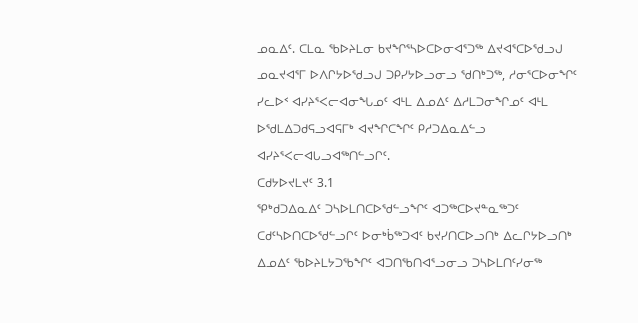ᓄᓇᐃᑦ. ᑕᒪᓇ ᖃᐅᔨᒪᓂ ᑲᔪᖏᕐᓴᐅᑕᐅᓂᐊᕐᑐᖅ ᐃᔪᐊᕐᑕᐅᖁᓗᒍ ᓄᓇᔪᐊᕐᒥ ᐅᐱᒋᔭᐅᖁᓗᒍ ᑐᑭᓯᔭᐅᓗᓂᓗ ᖁᑎᒃᑐᖅ, ᓱᓂᕐᑕᐅᓂᖏᑦ ᓯᓚᐅᑉ ᐊᓯᔨᕐᐸᓕᐊᓂᖓᓄᑦ ᐊᒻᒪ ᐃᓄᐃᑦ ᐃᓱᒪᑐᓂᖏᓄᑦ ᐊᒻᒪ ᐅᖁᒪᐃᑐᑯᕋᓗᐊᕋᒥᒃ ᐊᔪᖏᑕᖏᑦ ᑭᓱᑐᐃᓇᐃᓪᓗ ᐊᓯᔨᕐᐸᓕᐊᒐᓗᐊᖅᑎᓪᓗᒋᑦ.
ᑕᑯᔭᐅᔪᒪᔪᑦ 3.1
ᕿᒃᑯᑐᐃᓇᐃᑦ ᑐᓴᐅᒪᑎᑕᐅᖁᓪᓗᖏᑦ ᐊᑐᖅᑕᐅᔪᓐᓇᖅᑐᑦ ᑕᑯᑦᓴᐅᑎᑕᐅᖁᓪᓗᒋᑦ ᐅᓂᒃᑳᖅᑐᐊᑦ ᑲᔪᓯᑎᑕᐅᓗᑎᒃ ᐃᓚᒋᔭᐅᓗᑎᒃ ᐃᓄᐃᑦ ᖃᐅᔨᒪᔭᑐᖃᖏᑦ ᐊᑐᑎᖃᑎᐊᕐᓗᓂᓗ ᑐᓴᐅᒪᑎᑦᓯᓂᖅ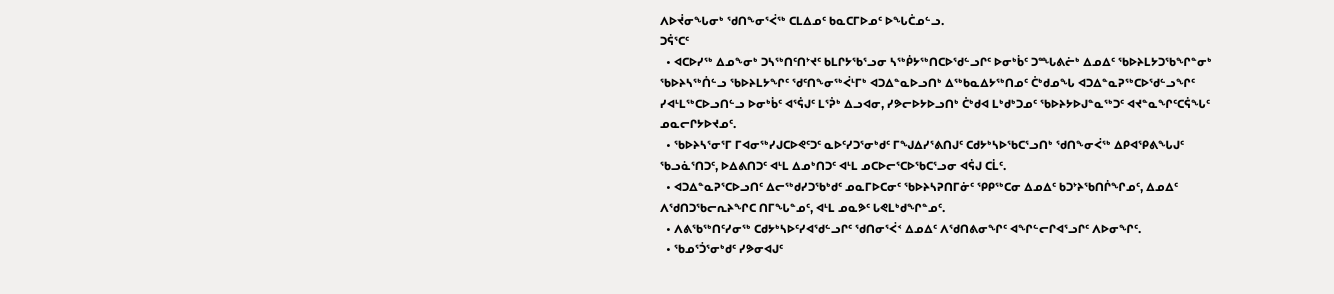ᐱᐅᔫᓂᖓᓂᒃ ᖁᑎᖕᓂᕐᐹᖅ ᑕᒪᐃᓄᑦ ᑲᓇᑕᒥᐅᓄᑦ ᐅᖓᑖᓄᓪᓗ.
ᑐᕌᕐᑕᑦ
  • ᐊᑕᐅᓯᖅ ᐃᓄᖕᓂᒃ ᑐᓴᖅᑎᑦᑎᔾᔪᑦ ᑲᒪᒋᔭᖃᕐᓗᓂ ᓴᖅᑮᔭᖅᑎᑕᐅᖁᓪᓗᒋᑦ ᐅᓂᒃᑳᑦ ᑐᙵᕕᓖᒃ ᐃᓄᐃᑦ ᖃᐅᔨᒪᔭᑐᖃᖏᓐᓂᒃ ᖃᐅᔨᓴᖅᑏᓪᓗ ᖃᐅᔨᒪᔭᖏᑦ ᖁᑦᑎᖕᓂᖅᐹᒻᒥᒃ ᐊᑐᐃᓐᓇᐅᓗᑎᒃ ᐃᖅᑲᓇᐃᔭᖅᑎᓄᑦ ᑖᒃᑯᓄᖓ ᐊᑐᐃᓐᓇᕈᖅᑕᐅᖁᓪᓗᖏᑦ ᓯᐊᒻᒪᖅᑕᐅᓗᑎᓪᓗ ᐅᓂᒃᑳᑦ ᐊᕐᕌᒍᑦ ᒪᕐᕉᒃ ᐃᓗᐊᓂ, ᓯᕗᓕᐅᔭᐅᓗᑎᒃ ᑖᒃᑯᐊ ᒪᒃᑯᒃᑐᓄᑦ ᖃᐅᔨᔭᐅᒍᓐᓇᖅᑐᑦ ᐊᔪᓐᓇᖏᑦᑕᕌᖓᑦ ᓄᓇᓕᒋᔭᐅᔪᓄᑦ.
  • ᖃᐅᔨᓴᕐᓂᕐᒥ ᒥᐊᓂᖅᓯᒍᑕᐅᕙᑦᑐᑦ ᓇᐅᑦᓯᑐᕐᓂᒃᑯᑦ ᒥᖑᐃᓯᕐᕕᑎᒍᑦ ᑕᑯᔭᒃᓴᐅᖃᑕᕐᓗᑎᒃ ᖁᑎᖕᓂᐹᖅ ᐃᑭᐊᕿᕕᖓᒍᑦ ᖃᓗᓈᕐᑎᑐᑦ, ᐅᐃᕕᑎᑐᑦ ᐊᒻᒪ ᐃᓄᒃᑎᑐᑦ ᐊᒻᒪ ᓄᑕᐅᓕᕐᑕᐅᖃᑕᕐᓗᓂ ᐊᕌᒍ ᑕᒫᑦ.
  • ᐊᑐᐃᓐᓇᕈᕐᑕᐅᓗᑎᑦ ᐃᓕᖅᑯᓯᑐᖃᒃᑯᑦ ᓄᓇᒥᐅᑕᓂᑦ ᖃᐅᔨᓴᕈᑎᒥᓃᑦ ᕿᑭᖅᑕᓂ ᐃᓄᐃᑦ ᑲᑐᔾᔨᖃᑎᒌᖏᓄᑦ, ᐃᓄᐃᑦ ᐱᖁᑎᑐᖃᓕᕆᔨᖏᑕ ᑎᒥᖓᓐᓄᑦ, ᐊᒻᒪ ᓄᓇᕗᑦ ᒐᕙᒪᒃᑯᖏᓐᓄᑦ.
  • ᐱᕕᖃᖅᑎᑦᓯᓂᖅ ᑕᑯᔭᒃᓴᐅᑦᓯᐊᖁᓪᓗᒋᑦ ᖁᑎᓂᕐᐹᑉ ᐃᓄᐃᑦ ᐱᖁᑎᕕᓂᖏᑦ ᐊᖏᓪᓕᒋᐊᕐᓗᒋᑦ ᐱᐅᓂᖏᑦ.
  • ᖃᓄᕐᑑᕐᓂᒃᑯᑦ ᓯᕗᓂᐊᒍᑦ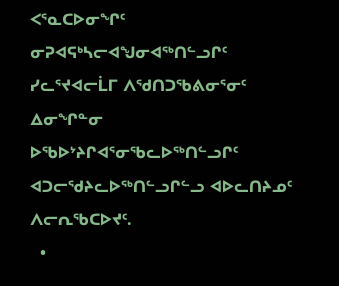ᐸᕐᓇᑕᐅᓂᖏᑦ ᓂᕈᐊᕋᒃᓴᓕᐊᖑᓂᐊᖅᑎᓪᓗᒋᑦ ᓯᓚᕐᔪᐊᓕᒫᒥ ᐱᖁᑎᑐᖃᕕᓂᕐᓂᑦ ᐃᓂᖏᓐᓂ ᐅᖃᐅᔾᔨᒋᐊᕐᓂᖃᓚᐅᖅᑎᓪᓗᒋᑦ ᐊᑐᓕᖁᔨᓚᐅᖅᑎᓪᓗᒋᓪᓗ ᐊᐅᓚᑎᔨᓄᑦ ᐱᓕᕆᖃᑕᐅᔪᑦ.
  •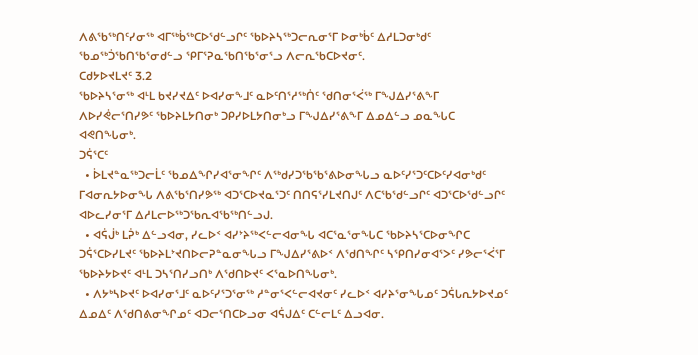ᐱᕕᖃᖅᑎᑦᓯᓂᖅ ᐊᒥᖅᑳᖅᑕᐅᖁᓪᓗᒋᑦ ᖃᐅᔨᓴᖅᑐᓕᕆᓂᕐᒥ ᐅᓂᒃᑳᑦ ᐃᓱᒪᑐᓂᒃᑯᑦ ᖃᓄᖅᑑᖃᑎᖃᕐᓂᑯᓪᓗ ᕿᒥᕐᕈᓇᖃᑎᖃᕐᓂᕐᓗ ᐱᓕᕆᖃᑕᐅᔪᓂᑦ.
ᑕᑯᔭᐅᔪᒪᔪᑦ 3.2
ᖃᐅᔨᓴᕐᓂᖅ ᐊᒻᒪ ᑲᔪᓯᔪᐃᑦ ᐅᐊᓯᓂᖕᒧᑦ ᓇᐅᑦᑎᕐᓱᖅᑏᑦ ᖁᑎᓂᕐᐹᖅ ᒥᖑᐃᓯᕐᕕᖕᒥ ᐱᐅᓯᕚᓕᕐᑎᓯᕗᑦ ᖃᐅᔨᒪᔭᑎᓂᒃ ᑐᑭᓯᐅᒪᔭᑎᓂᒃᓗ ᒥᖑᐃᓯᕐᕕᖕᒥ ᐃᓄᐃᓪᓗ ᓄᓇᖓᑕ ᐊᕙᑎᖓᓂᒃ.
ᑐᕌᕐᑕᑦ
  • ᐆᒪᔪᓐᓇᖅᑐᓕᒫᑦ ᖃᓄᐃᖏᓯᐊᕐᓂᖏᑦ ᐱᖅᑯᓯᑐᖃᖃᕐᕕᐅᓂᖓᓗ ᓇᐅᑦᓯᕐᑐᑦᑕᐅᑦᓯᐊᓂᒃᑯᑦ ᒥᐊᓂᕆᔭᐅᓂᖓ ᐱᕕᖃᕐᑎᓯᕗᖅ ᐊᑐᕐᑕᐅᔪᓇᕐᑐᑦ ᑎᑎᕋᕐᓯᒪᔪᑎᒍᑦ ᐱᑕᖃᖁᓪᓗᒋᑦ ᐊᑐᕐᑕᐅᖁᓪᓗᒋᑦ ᐊᐅᓚᓯᓂᕐᒥ ᐃᓱᒪᓕᐅᖅᑐᖃᕆᐊᖃᖅᑎᓪᓗᒍ.
  • ᐊᕌᒎᒃ ᒪᕉᒃ ᐃᓪᓗᐊᓂ, ᓯᓚᐅᑉ ᐊᓯᔾᔨᖅᐸᓪᓕᐊᓂᖓ ᐊᑕᕐᓇᕐᓂᖓᑕ ᖃᐅᔨᓴᕐᑕᐅᓂᖏᑕ ᑐᕌᕐᑕᐅᓯᒪᔪᑦ ᖃᐅᔨᒪᔾᔪᑎᐅᓕᕈᓐᓇᓂᖓᓗ ᒥᖑᐃᓯᕐᕕᐅᑉ ᐱᖁᑎᖏᑦ ᓴᕿᑎᓯᓂᐊᕐᐳᑦ ᓯᕗᓕᕐᐹᕐᒥ ᖃᐅᔨᔭᐅᔪᑦ ᐊᒻᒪ ᑐᓴᕐᑎᓯᓗᑎᒃ ᐱᖁᑎᐅᔪᑦ ᐸᕐᓇᐅᑎᖓᓂᒃ.
  • ᐱᔭᒃᓴᐅᔪᑦ ᐅᐊᓯᓂᕐᒧᑦ ᓇᐅᑦᓯᕐᑐᕐᓂᖅ ᓱᓐᓂᕐᐸᓪᓕᐊᔪᓂᑦ ᓯᓚᐅᑉ ᐊᓯᔨᕐᓂᖓᓄᑦ ᑐᕌᒐᕆᔭᐅᔪᓄᑦ ᐃᓄᐃᑦ ᐱᖁᑎᕕᓂᖏᓄᑦ ᐊᑐᓕᕐᑎᑕᐅᓗᓂ ᐊᕌᒍᐃᑦ ᑕᓪᓕᒪᑦ ᐃᓗᐊᓂ.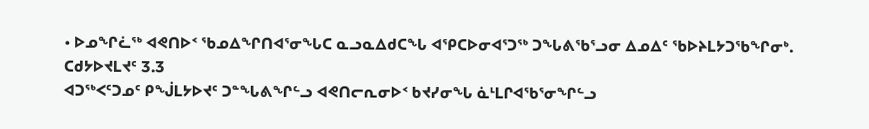• ᐅᓄᖏᓛᖅ ᐊᕙᑎᐅᑉ ᖃᓄᐃᖏᑎᐊᕐᓂᖓᑕ ᓇᓗᓇᐃᑯᑕᖓ ᐊᕿᑕᐅᓂᐊᕐᑐᖅ ᑐᖓᕕᖃᕐᓗᓂ ᐃᓄᐃᑦ ᖃᐅᔨᒪᔭᑐᖃᖏᓂᒃ.
ᑕᑯᔭᐅᔪᒪᔪᑦ 3.3
ᐊᑐᖅᐸᑦᑐᓄᑦ ᑭᖒᒪᔭᐅᔪᑦ ᑐᓐᖓᕕᖏᓪᓗ ᐊᕙᑎᓕᕆᓂᐅᑉ ᑲᔪᓯᓂᖓ ᓈᒻᒪᒋᐊᖃᕐᓂᖏᓪᓗ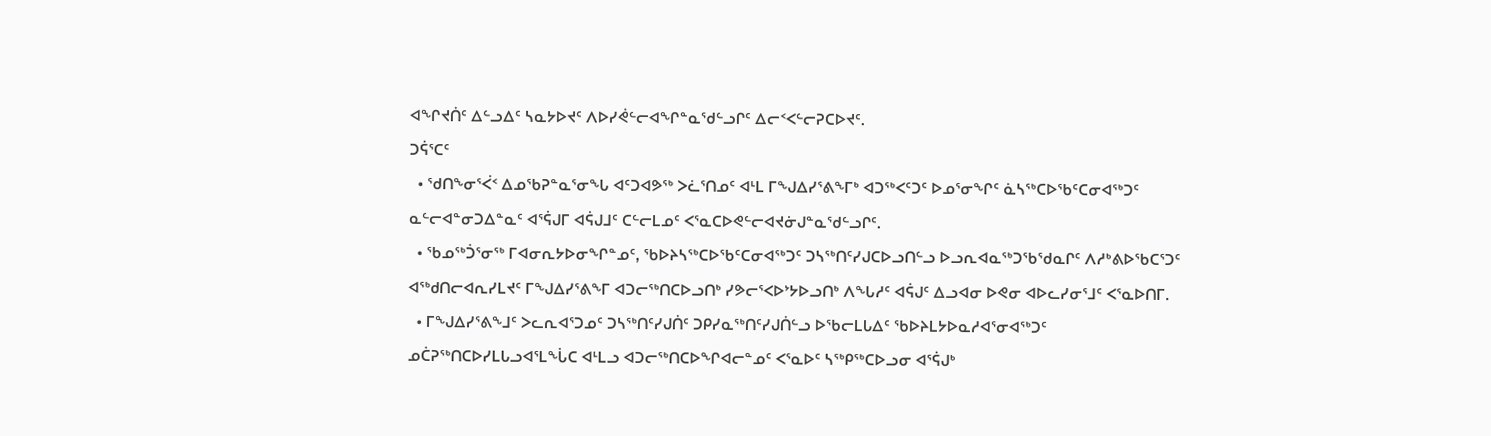ᐊᖏᔪᑏᑦ ᐃᓪᓗᐃᑦ ᓴᓇᔭᐅᔪᑦ ᐱᐅᓯᕚᓪᓕᐊᖏᓐᓇᖁᓪᓗᒋᑦ ᐃᓕᑉᐸᓪᓕᕈᑕᐅᔪᑦ.
ᑐᕌᕐᑕᑦ
  • ᖁᑎᖕᓂᕐᐹᑉ ᐃᓄᖃᕈᓐᓇᕐᓂᖓ ᐊᑦᑐᐊᕗᖅ ᐳᓛᕐᑎᓄᑦ ᐊᒻᒪ ᒥᖑᐃᓯᕐᕕᖕᒥᒃ ᐊᑐᖅᐸᑦᑐᑦ ᐅᓄᕐᓂᖏᑦ ᓈᓴᖅᑕᐅᖃᑦᑕᓂᐊᖅᑐᑦ ᓇᓪᓕᐊᓐᓂᑐᐃᓐᓇᑦ ᐊᕐᕌᒍᒥ ᐊᕌᒍᒧᑦ ᑕᓪᓕᒪᓄᑦ ᐸᕐᓇᑕᐅᕙᓪᓕᐊᔪᓃᒍᓐᓇᖁᓪᓗᒋᑦ.
  • ᖃᓄᖅᑑᕐᓂᖅ ᒥᐊᓂᕆᔭᐅᓂᖏᓐᓄᑦ, ᖃᐅᔨᓴᖅᑕᐅᖃᑦᑕᓂᐊᖅᑐᑦ ᑐᓴᖅᑎᑦᓯᒍᑕᐅᓗᑎᓪᓗ ᐅᓗᕆᐊᓇᖅᑐᖃᖁᓇᒋᑦ ᐱᓱᒃᕕᐅᖃᑕᕐᑐᑦ ᐊᖅᑯᑎᓕᐊᕆᓯᒪᔪᑦ ᒥᖑᐃᓯᕐᕕᖕᒥ ᐊᑐᓕᖅᑎᑕᐅᓗᑎᒃ ᓯᕗᓕᕐᐸᐅᔾᔭᐅᓗᑎᒃ ᐱᖓᓱᑦ ᐊᕌᒍᑦ ᐃᓗᐊᓂ ᐅᕙᓂ ᐊᐅᓚᓯᓂᕐᒧᑦ ᐸᕐᓇᐅᑎᒥ.
  • ᒥᖑᐃᓯᕐᕕᖕᒧᑦ ᐳᓚᕆᐊᕐᑐᓄᑦ ᑐᓴᖅᑎᑦᓯᒍᑏᑦ ᑐᑭᓯᓇᖅᑎᑦᓯᒍᑏᓪᓗ ᐅᖃᓕᒪᒐᐃᑦ ᖃᐅᔨᒪᔭᐅᓇᓱᐊᕐᓂᐊᖅᑐᑦ ᓄᑖᕈᖅᑎᑕᐅᓯᒪᒐᓗᐊᕐᒪᖔᑕ ᐊᒻᒪᓗ ᐊᑐᓕᖅᑎᑕᐅᖏᐊᓕᓐᓄᑦ ᐸᕐᓇᐅᑦ ᓴᖅᑭᖅᑕᐅᓗᓂ ᐊᕐᕌᒍᒃ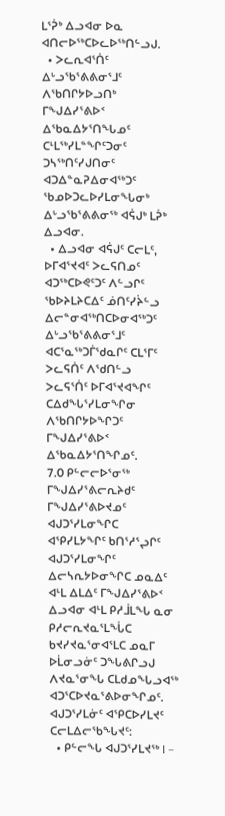ᒪᕐᕉᒃ ᐃᓗᐊᓂ ᐅᓇ ᐊᑎᓕᐅᖅᑕᐅᓚᐅᖅᑎᓪᓗᒍ.
  • ᐳᓚᕆᐊᕐᑏᑦ ᐃᒡᓗᖃᕐᕕᕕᓂᕐᒧᑦ ᐱᖃᑎᒋᔭᐅᓗᑎᒃ ᒥᖑᐃᓯᕐᕕᐅᑉ ᐃᖃᓇᐃᔭᕐᑎᖓᓄᑦ ᑕᒻᒪᖅᓯᒪᓐᖏᑦᑐᓂᑦ ᑐᓴᖅᑎᑦᓯᒍᑎᓂᑦ ᐊᑐᐃᓐᓇᕈᐃᓂᐊᖅᑐᑦ ᖃᓄᐅᑐᓚᐅᓯᒪᓂᖓᓂᒃ ᐃᒡᓗᖃᕐᕕᕕᓂᖅ ᐊᕌᒍᒃ ᒪᕉᒃ ᐃᓗᐊᓂ.
  • ᐃᓗᐊᓂ ᐊᕌᒍᑦ ᑕᓕᒪᑦ, ᐅᒥᐊᕐᔪᐊᑦ ᐳᓚᕋᑎᓄᑦ ᐊᑐᖅᑕᐅᕙᑦᑐᑦ ᐱᓪᓗᒋᑦ ᖃᐅᔨᒪᔨᑕᐃᑦ ᓅᑎᑦᓯᔩᓪᓗ ᐃᓕᓐᓂᐊᖅᑎᑕᐅᓂᐊᖅᑐᑦ ᐃᒡᓗᖃᕐᕕᕕᓂᕐᒧᑦ ᐊᑕᕐᓇᖅᑐᒦᖁᓇᒋᑦ ᑕᒪᕐᒥᑦ ᐳᓚᕋᑏᑦ ᐱᖁᑎᓪᓗ ᐳᓚᕋᕐᑏᑦ ᐅᒥᐊᕐᔪᐊᖏᑦ ᑕᐃᑯᖓᕐᓯᒪᓂᖏᓂ ᐱᖃᑎᒋᔭᐅᖏᑐᑦ ᒥᖑᐃᓯᕐᕕᐅᑉ ᐃᖃᓇᐃᔭᕐᑎᖏᓄᑦ.
7.0 ᑭᓪᓕᓕᐅᕐᓂᖅ
ᒥᖑᐃᓯᕐᕕᓕᕆᔨᑯᑦ ᒥᖑᐃᓯᕐᕕᐅᔪᓄᑦ ᐊᒍᑐᕐᓯᒪᓂᖏᑕ ᐊᕿᓯᒪᔭᖏᑦ ᑲᑎᕐᓱᕐᖢᒋᑦ ᐊᒍᑐᕐᓯᒪᓂᖏᑦ ᐃᓕᓴᕆᔭᐅᓂᖏᑕ ᓄᓇᐃᑦ ᐊᒻᒪ ᐃᒪᐃᑦ ᒥᖑᐃᓯᕐᕕᐅᑉ ᐃᓗᐊᓂ ᐊᒻᒪ ᑭᓱᒨᒪᖓ ᓇᓂ ᑭᓱᓕᕆᔪᓇᕐᒪᖔᑕ ᑲᔪᓯᔪᓇᕐᓂᐊᕐᒪᑕ ᓄᓇᒥ ᐅᒫᓂᓗᓃᑦ ᑐᖓᕕᒋᓗᒍ ᐱᔪᓇᕐᓂᖓ ᑕᒪᑯᓄᖓᓗᐊᖅ ᐊᑐᕐᑕᐅᔪᓇᕐᕕᐅᓂᖏᓄᑦ. ᐊᒍᑐᕐᓯᒪᓃᑦ ᐊᕿᑕᐅᓯᒪᔪᑦ ᑕᓕᒪᐃᓕᖃᖓᔪᑦ:
  • ᑭᓪᓕᖓ ᐊᒍᑐᕐᓯᒪᔪᖅ I −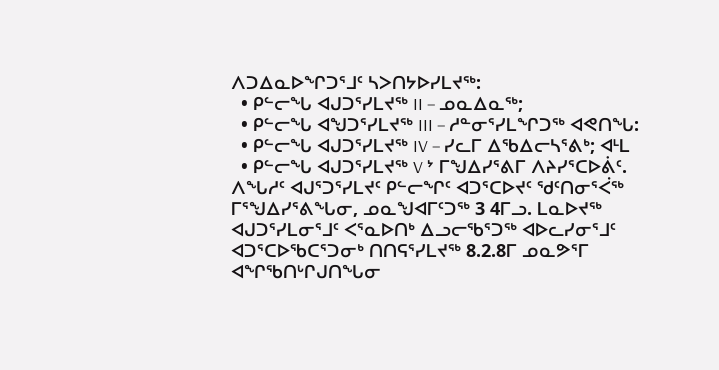ᐱᑐᐃᓇᐅᖏᑐᕐᒧᑦ ᓴᐳᑎᔭᐅᓯᒪᔪᖅ:
  • ᑭᓪᓕᖓ ᐊᒍᑐᕐᓯᒪᔪᖅ II − ᓄᓇᐃᓇᖅ;
  • ᑭᓪᓕᖓ ᐊᖑᑐᕐᓯᒪᔪᖅ III − ᓱᓐᓂᕐᓯᒪᖏᑐᖅ ᐊᕙᑎᖓ:
  • ᑭᓪᓕᖓ ᐊᒍᑐᕐᓯᒪᔪᖅ IV − ᓯᓚᒥ ᐃᖃᐃᓕᓴᕐᕕᒃ; ᐊᒻᒪ
  • ᑭᓪᓕᖓ ᐊᒍᑐᕐᓯᒪᔪᖅ V ᔾ ᒥᖑᐃᓯᕐᕕᒥ ᐱᔨᓯᕐᑕᐅᕖᑦ.
ᐱᖓᓱᑦ ᐊᒍᕐᑐᕐᓯᒪᔪᑦ ᑭᓪᓕᖏᑦ ᐊᑐᕐᑕᐅᔪᑦ ᖁᑦᑎᓂᕐᐹᖅ ᒥᕐᖑᐃᓯᕐᕕᖓᓂ, ᓄᓇᖑᐊᒥᑦᑐᖅ 3 4ᒥᓗ. ᒪᓇᐅᔪᖅ ᐊᒍᑐᕐᓯᒪᓂᕐᒧᑦ ᐸᕐᓇᐅᑎᒃ ᐃᓗᓕᖃᕐᑐᖅ ᐊᐅᓚᓯᓂᕐᒧᑦ ᐊᑐᕐᑕᐅᖃᑕᕐᑐᓂᒃ ᑎᑎᕋᕐᓯᒪᔪᖅ 8.2.8ᒥ ᓄᓇᕗᕐᒥ ᐊᖏᖃᑎᒡᒋᒍᑎᖓᓂ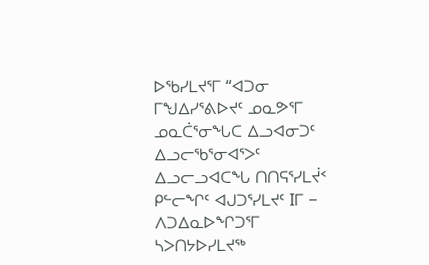ᐅᖃᓯᒪᔪᕐᒥ “ᐊᑐᓂ ᒥᖑᐃᓯᕐᕕᐅᔪᑦ ᓄᓇᕗᕐᒥ ᓄᓇᑖᕐᓂᖓᑕ ᐃᓗᐊᓂᑐᑦ ᐃᓗᓕᖃᕐᓂᐊᕐᐳᑦ ᐃᓗᓕᓗᐊᑕᖓ ᑎᑎᕋᕐᓯᒪᔫᑉ ᑭᓪᓕᖏᑦ ᐊᒍᑐᕐᓯᒪᔪᑦ Iᒥ − ᐱᑐᐃᓇᐅᖏᑐᕐᒥ ᓴᐳᑎᔭᐅᓯᒪᔪᖅ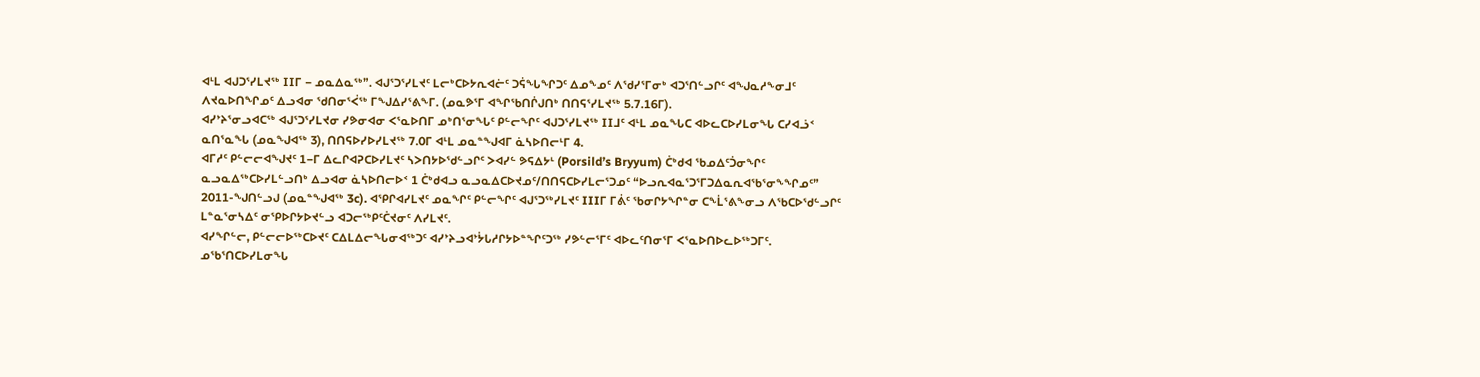ᐊᒻᒪ ᐊᒍᑐᕐᓯᒪᔪᖅ IIᒥ − ᓄᓇᐃᓇᖅ”. ᐊᒍᕐᑐᕐᓯᒪᔪᑦ ᒪᓕᒃᑕᐅᔭᕆᐊᓖᑦ ᑐᕌᖓᖏᑐᑦ ᐃᓄᖕᓄᑦ ᐱᖁᓯᕐᒥᓂᒃ ᐊᑐᕐᑎᓪᓗᒋᑦ ᐊᖑᓇᓱᖕᓂᒧᑦ ᐱᔪᓇᐅᑎᖏᓄᑦ ᐃᓗᐊᓂ ᖁᑎᓂᕐᐹᖅ ᒥᖑᐃᓯᕐᕕᖕᒥ. (ᓄᓇᕗᕐᒥ ᐊᖏᖃᑎᒌᒍᑎᒃ ᑎᑎᕋᕐᓯᒪᔪᖅ 5.7.16ᒥ).
ᐊᓯᔾᔨᕐᓂᓗᐊᑕᖅ ᐊᒍᕐᑐᕐᓯᒪᔪᓂ ᓯᕗᓂᐊᓂ ᐸᕐᓇᐅᑎᒥ ᓄᒃᑎᕐᓂᖓᑦ ᑭᓪᓕᖏᑦ ᐊᒍᑐᕐᓯᒪᔪᖅ IIᒧᑦ ᐊᒻᒪ ᓄᓇᖓᑕ ᐊᐅᓚᑕᐅᓯᒪᓂᖓ ᑕᓯᐊᓘᑉ ᓇᑎᕐᓇᖓ (ᓄᓇᖑᐊᖅ 3), ᑎᑎᕋᐅᓯᐅᓯᒪᔪᖅ 7.0ᒥ ᐊᒻᒪ ᓄᓇᓐᖑᐊᒥ ᓈᓴᐅᑎᓕᒻᒥ 4.
ᐊᒥᓱᑦ ᑭᓪᓕᓕᐊᖑᔪᑦ 1−ᒥ ᐃᓚᒋᐊᕈᑕᐅᓯᒪᔪᑦ ᓴᐳᑎᔭᐅᖁᓪᓗᒋᑦ ᐳᐊᓯᓪ ᕗᕋᐃᔭᒻ (Porsild’s Bryyum) ᑖᒃᑯᐊ ᖃᓄᐃᑦᑑᓂᖏᑦ ᓇᓗᓇᐃᖅᑕᐅᓯᒪᓪᓗᑎᒃ ᐃᓗᐊᓂ ᓈᓴᐅᑎᓕᐅᑉ 1 ᑖᒃᑯᐊᓗ ᓇᓗᓇᐃᑕᐅᔪᓄᑦ/ᑎᑎᕋᑕᐅᓯᒪᓕᕐᑐᓄᑦ “ᐅᓗᕆᐊᓇᕐᑐᕐᒥᑐᐃᓇᕆᐊᖃᕐᓂᖕᖏᓄᑦ” 2011-ᖑᑎᓪᓗᒍ (ᓄᓇᓐᖑᐊᖅ 3c). ᐊᕿᒋᐊᓯᒪᔪᑦ ᓄᓇᖏᑦ ᑭᓪᓕᖏᑦ ᐊᒍᕐᑐᖅᓯᒪᔪᑦ IIIᒥ ᒥᕖᑦ ᖃᓂᒋᔭᖏᓐᓂ ᑕᖕᒫᕐᕕᖕᓂᓗ ᐱᖃᑕᐅᖁᓪᓗᒋᑦ ᒪᓐᓇᕐᓂᓴᐃᑦ ᓂᕿᐅᒋᔭᐅᔪᓪᓗ ᐊᑐᓕᖅᑭᑦᑖᔪᓂᑦ ᐱᓯᒪᔪᑦ.
ᐊᓯᖏᓪᓕ, ᑭᓪᓕᓕᐅᖅᑕᐅᔪᑦ ᑕᐃᒪᐃᓕᖓᓂᐊᖅᑐᑦ ᐊᓯᔾᔨᓗᐊᔾᔮᒐᓱᒋᔭᐅᓐᖏᑦᑐᖅ ᓯᕗᓪᓕᕐᒥᑦ ᐊᐅᓚᑦᑎᓂᕐᒥ ᐸᕐᓇᐅᑎᐅᓚᐅᖅᑐᒥᑦ. ᓄᖃᕐᑎᑕᐅᓯᒪᓂᖓ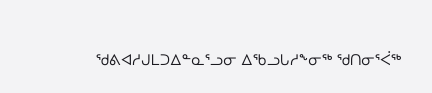ᖁᕕᐊᓱᒍᒪᑐᐃᓐᓇᕐᓗᓂ ᐃᖃᓗᒐᓱᖕᓂᖅ ᖁᑎᓂᕐᐹᖅ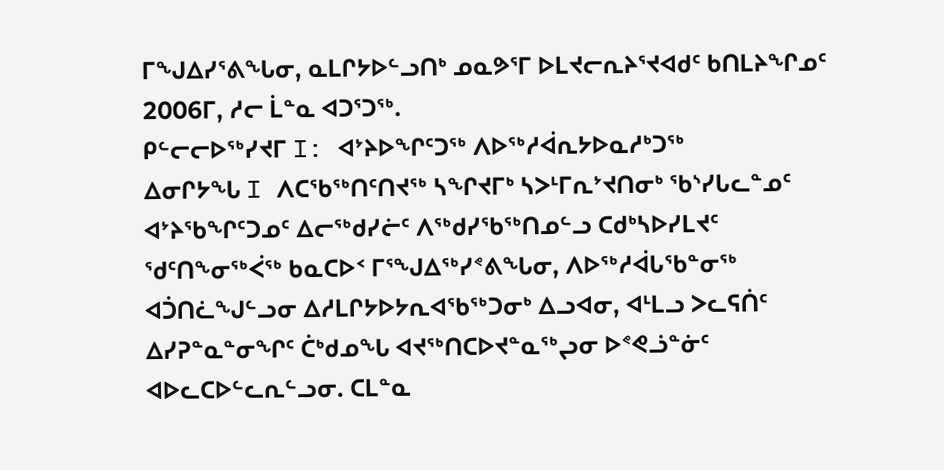ᒥᖑᐃᓯᕐᕕᖓᓂ, ᓇᒪᒋᔭᐅᓪᓗᑎᒃ ᓄᓇᕗᕐᒥ ᐅᒪᔪᓕᕆᔨᕐᔪᐊᑯᑦ ᑲᑎᒪᔨᖏᓄᑦ 2006ᒥ, ᓱᓕ ᒫᓐᓇ ᐊᑐᕐᑐᖅ.
ᑭᓪᓕᓕᐅᖅᓯᔪᒥ I: ᐊᔾᔨᐅᖏᑦᑐᖅ ᐱᐅᖅᓱᐋᕆᔭᐅᓇᓱᒃᑐᖅ
ᐃᓂᒋᔭᖓ I ᐱᑕᖃᖅᑎᑦᑎᔪᖅ ᓴᖏᔪᒥᒃ ᓴᐳᒻᒥᕆᔾᔪᑎᓂᒃ ᖃᔅᓯᒐᓚᓐᓄᑦ ᐊᔾᔨᖃᖏᑦᑐᓄᑦ ᐃᓕᖅᑯᓯᓖᑦ ᐱᖅᑯᓯᖃᖅᑎᓄᓪᓗ ᑕᑯᒃᓴᐅᓯᒪᔪᑦ ᖁᑦᑎᖕᓂᖅᐹᖅ ᑲᓇᑕᐅᑉ ᒥᕐᖑᐃᖅᓯᕝᕕᖓᓂ, ᐱᐅᖅᓱᐋᒐᖃᓐᓂᖅ ᐊᑑᑎᓛᖑᓪᓗᓂ ᐃᓱᒪᒋᔭᐅᔭᕆᐊᖃᖅᑐᓂᒃ ᐃᓗᐊᓂ, ᐊᒻᒪᓗ ᐳᓚᕋᑏᑦ ᐃᓯᕈᓐᓇᓐᓂᖏᑦ ᑖᒃᑯᓄᖓ ᐊᔪᖅᑎᑕᐅᔪᓐᓇᖅᖢᓂ ᐅᕝᕙᓘᓐᓃᑦ ᐊᐅᓚᑕᐅᓪᓚᕆᓪᓗᓂ. ᑕᒪᓐᓇ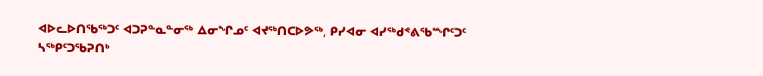ᐊᐅᓚᐅᑎᖃᖅᑐᑦ ᐊᑐᕈᓐᓇᓐᓂᖅ ᐃᓂᖏᓄᑦ ᐊᔪᖅᑎᑕᐅᕗᖅ, ᑭᓯᐊᓂ ᐊᓯᖅᑯᕝᕕᖃᙱᑦᑐᑦ ᓴᖅᑭᑦᑐᖃᕈᑎᒃ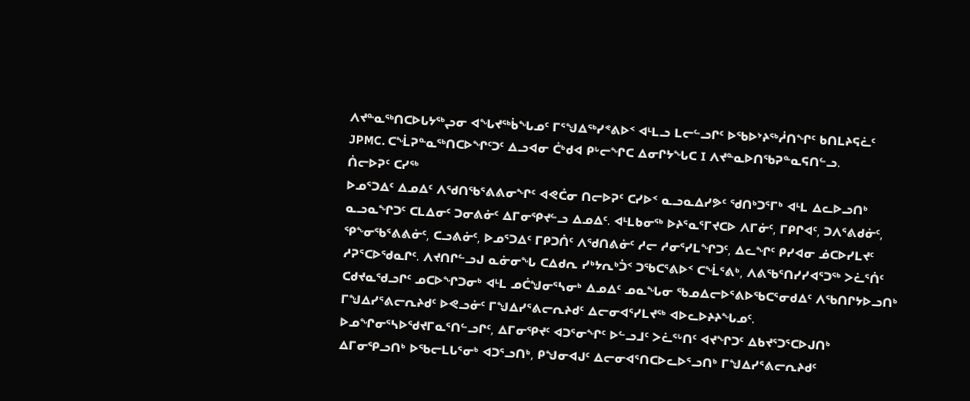ᐱᔪᓐᓇᖅᑎᑕᐅᒐᔭᖅᖢᓂ ᐊᖓᔪᖅᑳᖓᓄᑦ ᒥᕐᖑᐃᖅᓯᕝᕕᐅᑉ ᐊᒻᒪᓗ ᒪᓕᓪᓗᒋᑦ ᐅᖃᐅᔾᔨᖅᓲᑎᖏᑦ ᑲᑎᒪᔨᕋᓛᑦ JPMC. ᑕᖕᒫᕈᓐᓇᖅᑎᑕᐅᖏᑦᑐᑦ ᐃᓗᐊᓂ ᑖᒃᑯᐊ ᑭᒡᓕᖏᑕ ᐃᓂᒋᔭᖓᑕ I ᐱᔪᓐᓇᐅᑎᖃᕈᓐᓇᕋᑎᓪᓗ.
ᑏᓕᐅᕈᑦ ᑕᓯᖅ
ᐅᓄᕐᑐᐃᑦ ᐃᓄᐃᑦ ᐱᖁᑎᖃᕐᕕᕕᓂᖏᑦ ᐊᕙᑖᓂ ᑎᓕᐅᕈᑦ ᑕᓯᐅᑉ ᓇᓗᓇᐃᓯᕗᑦ ᖁᑎᒃᑐᕐᒥᒃ ᐊᒻᒪ ᐃᓚᐅᓗᑎᒃ ᓇᓗᓇᖏᑐᑦ ᑕᒪᐃᓂᑦ ᑐᓂᕕᓃᑦ ᐃᒥᓂᕿᔪᓪᓗ ᐃᓄᐃᑦ. ᐊᒻᒪᑲᓂᖅ ᐅᔨᕐᓇᕐᒥᔪᑕᐅ ᐱᒥᓃᑦ, ᒥᑭᒋᐊᑦ, ᑐᐱᕐᕕᑯᓃᑦ, ᕿᖕᓂᖃᕐᕕᕕᓃᑦ, ᑕᓗᕕᓃᑦ, ᐅᓄᕐᑐᐃᑦ ᒥᑭᑐᑏᑦ ᐱᖁᑎᕕᓃᑦ ᓱᓕ ᓱᓂᕐᓯᒪᖏᑐᑦ, ᐃᓚᖏᑦ ᑭᓯᐊᓂ ᓅᑕᐅᓯᒪᔪᑦ ᓱᕈᕐᑕᐅᖁᓇᒋᑦ. ᐱᔪᑎᒋᓪᓗᒍ ᓇᓃᓂᖓ ᑕᐃᑯᕆ ᓯᒃᔭᕆᒃᑑᑉ ᑐᖃᑕᕐᕕᐅᑉ ᑕᖕᒫᕐᕕᒃ, ᐱᕕᖃᕐᑎᓯᓯᐊᕐᑐᖅ ᐳᓛᕐᑏᑦ ᑕᑯᔪᓇᖁᓗᒋᑦ ᓄᑕᐅᖏᑐᓂᒃ ᐊᒻᒪ ᓄᑖᖑᓂᕐᓴᓂᒃ ᐃᓄᐃᑦ ᓄᓇᖓᓂ ᖃᓄᐃᓕᐅᕐᕕᐅᖃᑕᕐᓂᑯᐃᑦ ᐱᖃᑎᒋᔭᐅᓗᑎᒃ ᒥᖑᐃᓯᕐᕕᓕᕆᔨᑯᑦ ᐅᕙᓗᓃᑦ ᒥᖑᐃᓯᕐᕕᓕᕆᔨᑯᑦ ᐃᓕᓂᐊᕐᓯᒪᔪᖅ ᐊᐅᓚᐅᔨᔨᖓᓄᑦ. ᐅᓄᖏᓂᕐᓴᐅᖁᔪᒥᓇᕐᑎᓪᓗᒋᑦ, ᐃᒥᓂᕿᔪᑦ ᐊᑐᕐᓂᖏᑦ ᐅᓪᓗᒧᑦ ᐳᓛᕐᒡᑎᑦ ᐊᔪᖏᑐᑦ ᐃᑲᔪᕐᑐᕐᑕᐅᒍᑎᒃ ᐃᒥᓂᕿᓗᑎᒃ ᐅᖃᓕᒪᒐᕐᓂᒃ ᐊᑐᕐᓗᑎᒃ, ᑭᖑᓂᐊᒍᑦ ᐃᓕᓂᐊᕐᑎᑕᐅᓚᐅᕐᓗᑎᒃ ᒥᖑᐃᓯᕐᕕᓕᕆᔨᑯᑦ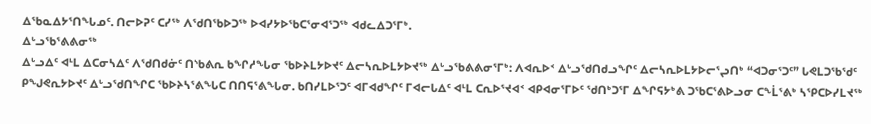ᐃᖃᓇᐃᔭᕐᑎᖓᓄᑦ. ᑎᓕᐅᕈᑦ ᑕᓯᖅ ᐱᖁᑎᖃᐅᑐᖅ ᐅᐊᓯᔭᐅᖃᑕᕐᓂᐊᕐᑐᖅ ᐊᑯᓚᐃᑐᕐᒥᒃ.
ᐃᒡᓗᖃᕐᕕᕕᓂᖅ
ᐃᒡᓗᐃᑦ ᐊᒻᒪ ᐃᑕᓂᓴᐃᑦ ᐱᖁᑎᑯᓃᑦ ᑎᔅᑲᕕᕆ ᑲᖏᓱᖓᓂ ᖃᐅᔨᒪᔭᐅᔪᑦ ᐃᓕᓴᕆᐅᒪᔭᐅᔪᖅ ᐃᒡᓗᖃᕕᕕᓂᕐᒥᒃ: ᐱᐊᕆᐅᑉ ᐃᒡᓗᖁᑎᑯᓗᖏᑦ ᐃᓕᓴᕆᐅᒪᔭᐅᓕᕐᖢᑎᒃ “ᐊᑐᓂᕐᑐᑦ” ᒐᕙᒪᑐᖃᕐᑯᑦ ᑭᖑᕙᕆᔭᐅᔪᑦ ᐃᒡᓗᖁᑎᖏᑕ ᖃᐅᔨᓴᕐᕕᖓᑕ ᑎᑎᕋᕐᕕᖓᓂ. ᑲᑎᓯᒪᐅᕐᑐᑦ ᐊᒥᐊᑯᖏᑦ ᒥᐊᓕᒐᐃᑦ ᐊᒻᒪ ᑕᕆᐅᕐᔪᐊᑉ ᐊᑭᐊᓂᕐᒥᐅᑦ ᖁᑎᒃᑐᕐᒥ ᐃᖏᕋᔭᒃᕕ ᑐᖃᑕᕐᕕᐅᓗᓂ ᑕᖕᒫᕐᕕᒃ ᓴᕿᑕᐅᓯᒪᔪᖅ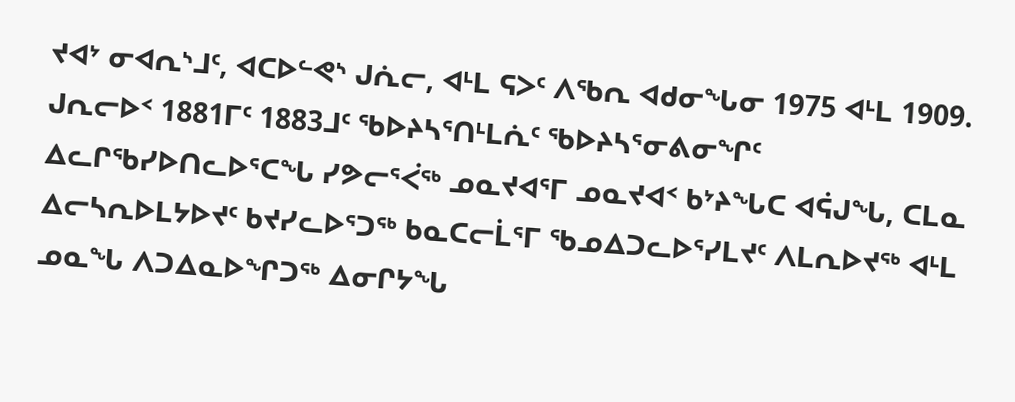ᔪᐊᔾ ᓂᐊᕆᔅᒧᑦ, ᐊᑕᐅᓪᕙᔅ ᒍᕇᓕ, ᐊᒻᒪ ᕋᐳᑦ ᐱᖃᕆ ᐊᑯᓂᖓᓂ 1975 ᐊᒻᒪ 1909. ᒍᕆᓕᐅᑉ 1881ᒥᑦ 1883ᒧᑦ ᖃᐅᔨᓴᕐᑎᒻᒪᕇᑦ ᖃᐅᔨᓴᕐᓂᕕᓂᖏᑦ ᐃᓚᒋᖃᓯᐅᑎᓚᐅᕐᑕᖓ ᓯᕗᓕᕐᐹᖅ ᓄᓇᔪᐊᕐᒥ ᓄᓇᔪᐊᑉ ᑲᔾᔨᖓᑕ ᐊᕌᒍᖓ, ᑕᒪᓇ ᐃᓕᓴᕆᐅᒪᔭᐅᔪᑦ ᑲᔪᓯᓚᐅᕐᑐᖅ ᑲᓇᑕᓕᒫᕐᒥ ᖃᓄᐃᑐᓚᐅᕐᓯᒪᔪᑦ ᐱᒪᕆᐅᔪᖅ ᐊᒻᒪ ᓄᓇᖓ ᐱᑐᐃᓇᐅᖏᑐᖅ ᐃᓂᒋᔭᖓ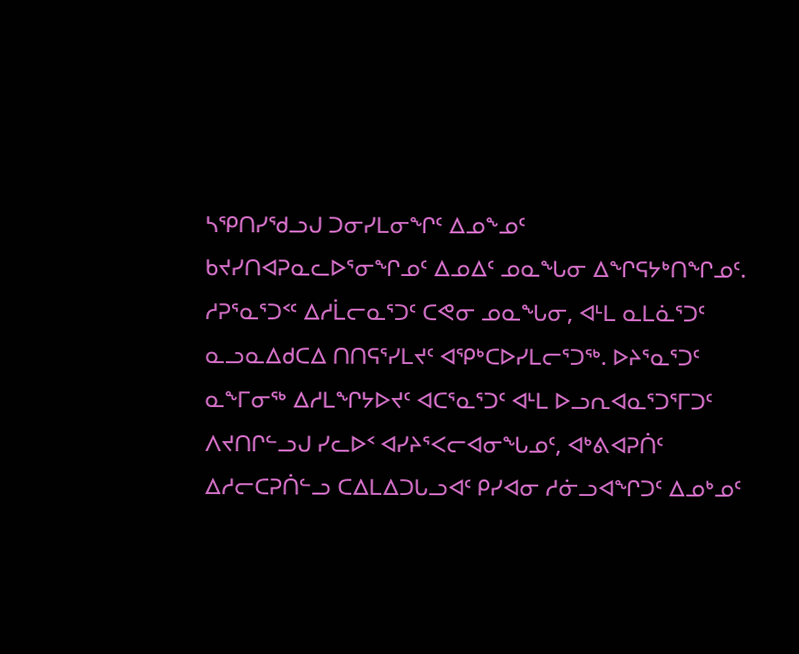ᓴᕿᑎᓯᖁᓗᒍ ᑐᓂᓯᒪᓂᖏᑦ ᐃᓄᖕᓄᑦ ᑲᔪᓯᑎᐊᕈᓇᓚᐅᕐᓂᖏᓄᑦ ᐃᓄᐃᑦ ᓄᓇᖓᓂ ᐃᖏᕋᔭᒃᑎᖏᓄᑦ. ᓱᕈᕐᓇᕐᑐᑉᑦ ᐃᓱᒫᓕᓇᕐᑐᑦ ᑕᕙᓂ ᓄᓇᖓᓂ, ᐊᒻᒪ ᓇᒪᓈᕐᑐᑦ ᓇᓗᓇᐃᑯᑕᐃ ᑎᑎᕋᕐᓯᒪᔪᑦ ᐊᕿᒃᑕᐅᓯᒪᓕᕐᑐᖅ. ᐅᔨᕐᓇᕐᑐᑦ ᓇᖕᒥᓂᖅ ᐃᓱᒪᖏᔭᐅᔪᑦ ᐊᑕᕐᓇᕐᑐᑦ ᐊᒻᒪ ᐅᓗᕆᐊᓇᕐᑐᕐᒥᑐᑦ ᐱᔪᑎᒋᓪᓗᒍ ᓯᓚᐅᑉ ᐊᓯᔨᕐᐸᓕᐊᓂᖓᓄᑦ, ᐊᒃᕕᐊᕈᑏᑦ ᐃᓱᓕᑕᕈᑏᓪᓗ ᑕᐃᒪᐃᑐᒐᓗᐊᑦ ᑭᓯᐊᓂ ᓱᓃᓗᐊᖏᑐᑦ ᐃᓄᒃᓄᑦ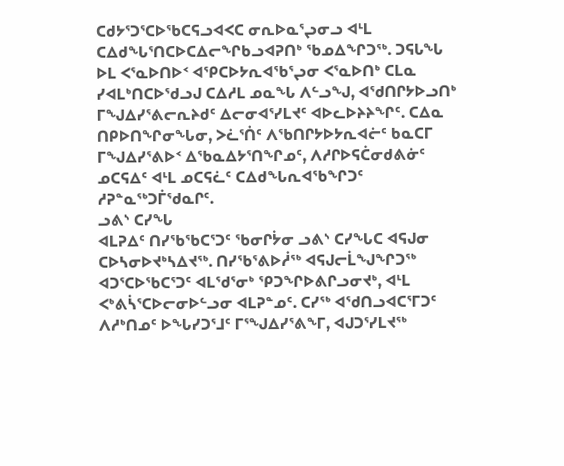ᑕᑯᔭᕐᑐᕐᑕᐅᖃᑕᕋᓗᐊᐸᑕ ᓂᕆᐅᓇᕐᖢᓂᓗ ᐊᒻᒪ ᑕᐃᑯᖓᕐᑎᑕᐅᑕᐃᓕᖏᑲᓗᐊᕈᑎᒃ ᖃᓄᐃᖏᑐᖅ. ᑐᕋᒐᖓ ᐅᒪ ᐸᕐᓇᐅᑎᐅᑉ ᐊᕿᑕᐅᔭᕆᐊᖃᕐᖢᓂ ᐸᕐᓇᐅᑎᒃ ᑕᒪᓇ ᓯᐊᒪᒃᑎᑕᐅᖁᓗᒍ ᑕᐃᓱᒪ ᓄᓇᖓ ᐱᓪᓗᖑ, ᐊᖁᑎᒋᔭᐅᓗᑎᒃ ᒥᖑᐃᓯᕐᕕᓕᕆᔨᑯᑦ ᐃᓕᓂᐊᕐᓯᒪᔪᑦ ᐊᐅᓚᐅᔨᔨᖏᑦ. ᑕᐃᓇ ᑎᑭᐅᑎᖏᓂᖓᓂ, ᐳᓛᕐᑏᑦ ᐱᖃᑎᒋᔭᐅᔭᕆᐊᓖᑦ ᑲᓇᑕᒥ ᒥᖑᐃᓯᕐᕕᐅᑉ ᐃᖃᓇᐃᔭᕐᑎᖏᓄᑦ, ᐱᓱᒋᐅᕋᑖᓂᑯᕕᓃᑦ ᓄᑕᕋᐃᑦ ᐊᒻᒪ ᓄᑕᕋᓛᑦ ᑕᐃᑯᖓᕆᐊᖃᖏᑐᑦ ᓱᕈᓐᓇᖅᑐᒦᖁᓇᒋᑦ.
ᓗᕕᔅ ᑕᓯᖓ
ᐊᒪᕈᐃᑦ ᑎᓯᖃᖃᑕᕐᑐᑦ ᖃᓂᒋᔮᓂ ᓗᕕᔅ ᑕᓯᖓᑕ ᐊᕋᒍᓂ ᑕᐅᓴᓂᐅᔪᒃᓴᐃᔪᖅ. ᑎᓯᖃᕐᕕᐅᓲᖅ ᐊᕋᒍᓕᒫᖑᖏᑐᖅ ᐊᑐᕐᑕᐅᖃᑕᕐᑐᑦ ᐊᒪᖁᕐᓂᒃ ᕿᑐᖏᐅᕕᒋᓗᓂᔪᒃ, ᐊᒻᒪ ᐸᒃᕕᓵᕐᑕᐅᓕᓂᐅᓪᓗᓂ ᐊᒪᕈᓐᓄᑦ. ᑕᓯᖅ ᐊᖁᑎᓗᐊᑕᕐᒥᑐᑦ ᐱᓱᒃᑎᓄᑦ ᐅᖓᓯᑐᕐᒧᑦ ᒥᕐᖑᐃᓯᕐᕕᖕᒥ, ᐊᒍᑐᕐᓯᒪᔪᖅ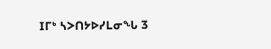Iᒥᒃ ᓴᐳᑎᔭᐅᓯᒪᓂᖓ 3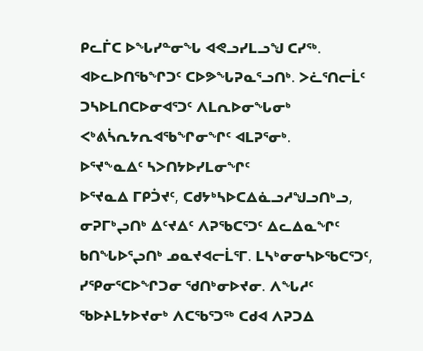ᑭᓚᒦᑕ ᐅᖓᓯᓐᓂᖓ ᐊᕙᓗᓯᒪᓗᖑ ᑕᓯᖅ. ᐊᐅᓚᐅᑎᖃᖏᑐᑦ ᑕᐅᕗᖓᕈᓇᕐᓗᑎᒃ. ᐳᓛᕐᑎᓕᒫᑦ ᑐᓴᐅᒪᑎᑕᐅᓂᐊᕐᑐᑦ ᐱᒪᕆᐅᓂᖓᓂᒃ ᐸᒃᕕᓵᕆᔭᕆᐊᖃᖏᓂᖏᑦ ᐊᒪᕈᕐᓂᒃ.
ᐅᕐᔪᖕᓇᐃᑦ ᓴᐳᑎᔭᐅᓯᒪᓂᖏᑦ
ᐅᕐᔪᓇᐃ ᒥᑭᑑᔪᑦ, ᑕᑯᔭᒃᓴᐅᑕᐃᓈᓗᓱᖑᓗᑎᒃᓗ, ᓂᕈᒥᒃᖢᑎᒃ ᐃᑦᔪᐃᑦ ᐱᕈᖃᑕᕐᑐᑦ ᐃᓚᐃᓇᖏᑦ ᑲᑎᖓᐅᕐᖢᑎᒃ ᓄᓇᔪᐊᓕᒫᕐᒥ. ᒪᓴᒃᓂᓂᓴᐅᖃᑕᕐᑐᑦ, ᓯᕿᓂᕐᑕᐅᖏᑐᓂ ᖁᑎᒃᓂᐅᔪᓂ. ᐱᖓᓱᑦ ᖃᐅᔨᒪᔭᐅᔪᓂᒃ ᐱᑕᖃᕐᑐᖅ ᑕᑯᐊ ᐱᕈᑐᐃ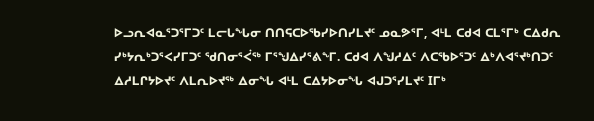ᐅᓗᕆᐊᓇᕐᑐᕐᒥᑐᑦ ᒪᓕᒐᖓᓂ ᑎᑎᕋᑕᐅᖃᓯᐅᑎᓯᒪᔪᑦ ᓄᓇᕗᕐᒥ, ᐊᒻᒪ ᑕᑯᐊ ᑕᒪᕐᒥᒃ ᑕᐃᑯᕆ ᓯᒃᔭᕆᒃᑐᕐᐸᓯᒥᑐᑦ ᖁᑎᓂᕐᐹᖅ ᒥᕐᖑᐃᓯᕐᕕᖕᒥ. ᑕᑯᐊ ᐱᖑᓱᐃᑦ ᐱᑕᖃᐅᕐᑐᑦ ᐃᒃᐱᐊᕐᔪᒃᑎᑐᑦ ᐃᓱᒪᒋᔭᐅᔪᑦ ᐱᒪᕆᐅᔪᖅ ᐃᓂᖓ ᐊᒻᒪ ᑕᐃᔭᐅᓂᖓ ᐊᒍᑐᕐᓯᒪᔪᑦ Iᒥᒃ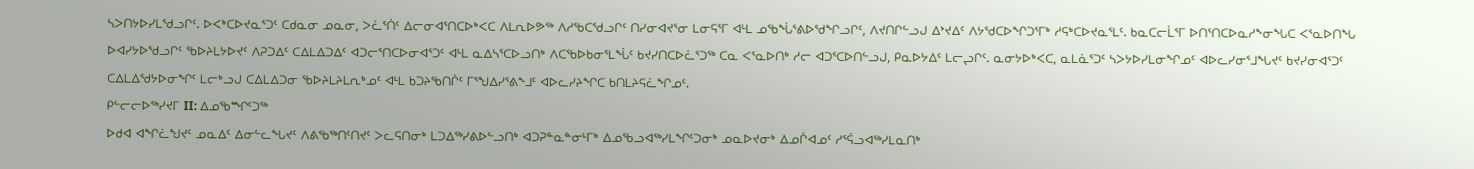ᓴᐳᑎᔭᐅᓯᒪᖁᓗᒋᑦ. ᐅᐸᒃᑕᐅᔪᓇᕐᑐᑦ ᑕᑯᓇᓂ ᓄᓇᓂ, ᐳᓛᕐᑏᑦ ᐃᓕᓂᐊᕐᑎᑕᐅᒃᐸᑕ ᐱᒪᕆᐅᕗᖅ ᐱᓱᖃᑕᖁᓗᒋᑦ ᑎᓯᓂᐊᔪᕐᓂ ᒪᓂᕋᕐᒥ ᐊᒻᒪ ᓄᖃᖔᕐᕕᐅᖁᖏᓗᒋᑦ, ᐱᔪᑎᒋᓪᓗᒍ ᐃᔾᔪᐃᑦ ᐱᔭᖁᑕᐅᖏᑐᕐᒥᒃ ᓱᕋᒃᑕᐅᔪᓇᕐᒪᑦ. ᑲᓇᑕᓕᒫᕐᒥ ᐅᑎᕐᑎᑕᐅᓇᓱᖕᓂᖓᑕ ᐸᕐᓇᐅᑎᖓ ᐅᐊᓯᔭᐅᖁᓗᒋᑦ ᖃᐅᔨᒪᔭᐅᔪᑦ ᐱᕈᑐᐃᑦ ᑕᐃᒪᐃᑐᐃᑦ ᐊᑐᓕᕐᑎᑕᐅᓂᐊᕐᑐᑦ ᐊᒻᒪ ᓇᐃᓴᕐᑕᐅᓗᑎᒃ ᐱᑕᖃᐅᑲᓂᕐᒪᖔᑦ ᑲᔪᓯᑎᑕᐅᓛᕐᑐᖅ ᑕᓇ ᐸᕐᓇᐅᑎᒃ ᓱᓕ ᐊᑐᕐᑕᐅᑎᓪᓗᒍ, ᑭᓇᐅᔭᐃᑦ ᒪᓕᖢᒋᑦ. ᓇᓂᔭᐅᒃᐸᑕ, ᓇᒪᓈᕐᑐᑦ ᓴᐳᔭᐅᓯᒪᓂᖏᓄᑦ ᐊᐅᓚᓯᓂᕐᒧᖓᔪᑦ ᑲᔪᓯᓂᐊᕐᑐᑦ ᑕᐃᒪᐃᖁᔭᐅᓂᖏᑦ ᒪᓕᒃᓗᒍ ᑕᐃᒪᐃᑐᓂ ᖃᐅᔨᒪᔨᒪᕆᒃᓄᑦ ᐊᒻᒪ ᑲᑐᔨᖃᑎᒌᑦ ᒥᕐᖑᐃᓯᕐᕕᖕᒧᑦ ᐊᐅᓚᓯᔨᖏᑕ ᑲᑎᒪᔨᕋᓛᖏᓄᑦ.
ᑭᓪᓕᓕᐅᖅᓯᔪᒥ II: ᐃᓄᖃᙱᑦᑐᖅ
ᐅᑯᐊ ᐊᖏᓛᖑᔪᑦ ᓄᓇᐃᑦ ᐃᓂᓪᓚᖓᔪᑦ ᐱᕕᖃᖅᑎᑦᑎᔪᑦ ᐳᓚᕋᑎᓂᒃ ᒪᑐᐃᖅᓯᕕᐅᓪᓗᑎᒃ ᐊᑐᕈᓐᓇᓐᓂᒻᒥᒃ ᐃᓄᖃᓗᐊᖅᓯᒪᖏᑦᑐᓂᒃ ᓄᓇᐅᔪᓂᒃ ᐃᓄᒌᐊᓄᑦ ᓱᕐᕌᓗᐊᖅᓯᒪᓇᑎᒃ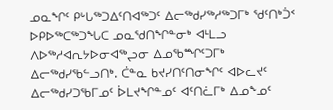ᓄᓇᖏᑦ ᑭᒡᒐᖅᑐᐃᑦᑎᐊᖅᑐᑦ ᐃᓕᖅᑯᓯᖅᓱᖅᑐᒥᒃ ᖁᑦᑎᒃᑑᑉ ᐅᑭᐅᖅᑕᖅᑐᖓᑕ ᓄᓇᖁᑎᖏᓐᓂᒃ ᐊᒻᒪᓗ ᐱᐅᖅᓱᐊᕆᔭᐅᓂᐊᖅᖢᓂ ᐃᓄᖃᙱᑦᑐᒥᒃ ᐃᓕᖅᑯᓯᖃᓪᓗᑎᒃ. ᑖᓐᓇ ᑲᔪᓯᑎᑦᑎᓂᖏᑦ ᐊᐅᓚᔪᑦ ᐃᓕᖅᑯᓯᑐᖃᒥᓄᑦ ᐆᒪᔪᖏᓐᓄᑦ ᐊᑦᑎᓛᒥᒃ ᐃᓄᖕᓄᑦ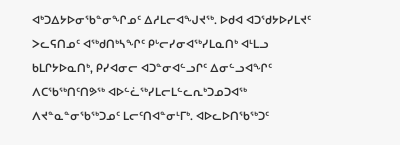ᐊᒃᑐᐃᔭᐅᓂᖃᓐᓂᖏᓄᑦ ᐃᓱᒪᓕᐊᖑᔪᖅ. ᐅᑯᐊ ᐊᑐᖁᔭᐅᓯᒪᔪᑦ ᐳᓚᕋᑎᓄᑦ ᐊᖅᑯᑎᒃᓴᖏᑦ ᑭᒡᓕᓯᓂᐊᖅᓯᒪᓇᑎᒃ ᐊᒻᒪᓗ ᑲᒪᒋᔭᐅᓇᑎᒃ, ᑭᓯᐊᓂᓕ ᐊᑐᓐᓂᐊᓪᓗᒋᑦ ᐃᓂᓪᓗᐊᖏᑦ ᐱᑕᖃᖅᑎᑦᑎᕗᖅ ᐊᐅᓪᓛᖅᓯᒪᓕᒪᓪᓚᕆᒃᑐᓄᑐᐊᖅ ᐱᔪᓐᓇᓐᓂᖃᖅᑐᓄᑦ ᒪᓕᑦᑎᐊᓐᓂᒻᒥᒃ. ᐊᐅᓚᐅᑎᖃᖅᑐᑦ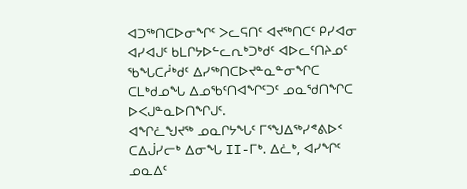ᐊᑐᖅᑎᑕᐅᓂᖏᑦ ᐳᓚᕋᑎᑦ ᐊᔪᖅᑎᑕᑦ ᑭᓯᐊᓂ ᐊᓯᐊᒍᑦ ᑲᒪᒋᔭᐅᓪᓚᕆᒃᑐᒃᑯᑦ ᐊᐅᓚᑦᑎᔨᓄᑦ ᖃᖓᑕᓲᒃᑯᑦ ᐃᓯᖅᑎᑕᐅᔪᓐᓇᓐᓂᖏᑕ ᑕᒪᒃᑯᓄᖓ ᐃᓄᖃᑦᑎᐊᖏᑦᑐᑦ ᓄᓇᖁᑎᖏᑕ ᐅᐸᒍᓐᓇᐅᑎᖏᒍᑦ.
ᐊᖏᓛᖑᔪᖅ ᓄᓇᒋᔭᖓᑦ ᒥᕐᖑᐃᖅᓯᕝᕕᐅᑉ ᑕᐃᒎᓯᓕᒃ ᐃᓂᖓ II-ᒥᒃ. ᐃᓛᒃ, ᐊᓯᖏᑦ ᓄᓇᐃᑦ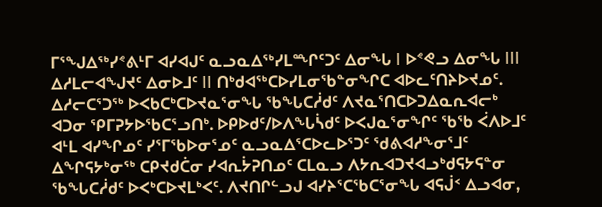ᒥᕐᖑᐃᖅᓯᕝᕕᒻᒥ ᐊᓯᐊᒍᑦ ᓇᓗᓇᐃᖅᓯᒪᙱᑦᑐᑦ ᐃᓂᖓ I ᐅᕝᕙᓗ ᐃᓂᖓ III ᐃᓱᒪᓕᐊᖑᔪᑦ ᐃᓂᐅᒧᑦ II ᑎᒃᑯᐊᖅᑕᐅᓯᒪᓂᖃᓐᓂᖏᑕ ᐊᐅᓚᑦᑎᔨᐅᔪᓄᑦ.
ᐃᓱᓕᑕᕐᑐᖅ ᐅᐸᑲᑕᒃᑕᐅᔪᓇᕐᓂᖓ ᖃᖓᑕᓲᑯᑦ ᐱᔪᓇᕐᑎᑕᐅᑐᐃᓇᕆᐊᓕᒃ ᐊᑐᓂ ᕿᒥᕈᔭᐅᖃᑕᕐᓗᑎᒃ. ᐅᑭᐅᑯᑦ/ᐅᐱᖓᓵᑯᑦ ᐅᐸᒍᓇᕐᓂᖏᑦ ᖃᖃ ᐹᐱᐅᒧᑦ ᐊᒻᒪ ᐊᓯᖏᓄᑦ ᓯᕐᒥᖃᐅᓂᕐᓄᑦ ᓇᓗᓇᐃᕐᑕᐅᓚᐅᕐᑐᑦ ᖁᕕᐊᓱᖕᓂᕐᒧᑦ ᐃᖏᕋᔭᒃᓂᖅ ᑕᑭᔪᑯᑖᓂ ᓯᐊᕆᔮᕈᑎᓄᑦ ᑕᒪᓇᓗ ᐱᔭᕆᐊᑐᔪᐊᓗᒃᑯᕋᔭᕋᓐᓂ ᖃᖓᑕᓲᑯᑦ ᐅᐸᒃᑕᐅᔪᒪᒃᐸᑦ. ᐱᔪᑎᒋᓪᓗᒍ ᐊᓯᔨᕐᑕᖃᑕᕐᓂᖓ ᐊᕋᒎᑉ ᐃᓗᐊᓂ,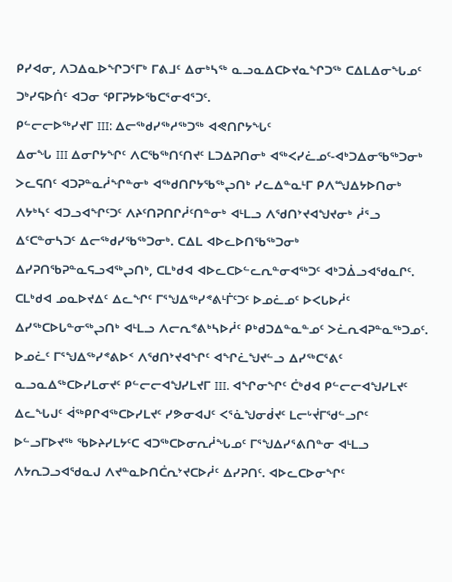ᑭᓯᐊᓂ, ᐱᑐᐃᓇᐅᖏᑐᕐᒥᒃ ᒥᕕᒧᑦ ᐃᓂᒃᓴᖅ ᓇᓗᓇᐃᑕᐅᔪᓇᖏᑐᖅ ᑕᐃᒪᐃᓂᖓᓄᑦ ᑐᒃᓯᕋᐅᑏᑦ ᐊᑐᓂ ᕿᒥᕈᔭᐅᖃᑕᕐᓂᐊᕐᑐᑦ.
ᑭᓪᓕᓕᐅᖅᓯᔪᒥ III: ᐃᓕᖅᑯᓯᖅᓱᖅᑐᖅ ᐊᕙᑎᒋᔭᖓᑦ
ᐃᓂᖓ III ᐃᓂᒋᔭᖏᑦ ᐱᑕᖃᖅᑎᑦᑎᔪᑦ ᒪᑐᐃᕈᑎᓂᒃ ᐊᖅᐸᓯᓛᓄᑦ-ᐊᒃᑐᐃᓂᖃᖅᑐᓂᒃ ᐳᓚᕋᑎᑦ ᐊᑐᕈᓐᓇᓲᖏᓐᓂᒃ ᐊᖅᑯᑎᒋᔭᖃᖅᖢᑎᒃ ᓯᓚᐃᓐᓇᒻᒥ ᑭᐱᙳᐃᔭᐅᑎᓂᒃ ᐱᔭᒃᓴᑦ ᐊᑐᓗᐊᖏᑦᑐᑦ ᐱᔨᑦᑎᕈᑎᒋᓲᑦᑎᓐᓂᒃ ᐊᒻᒪᓗ ᐱᖁᑎᔾᔪᐊᖑᔪᓂᒃ ᓲᕐᓗ ᐃᑦᑕᓐᓂᓴᑐᑦ ᐃᓕᖅᑯᓯᖃᖅᑐᓂᒃ. ᑕᐃᒪ ᐊᐅᓚᐅᑎᖃᖅᑐᓂᒃ ᐃᓯᕈᑎᖃᕈᓐᓇᕋᓗᐊᖅᖢᑎᒃ, ᑕᒪᒃᑯᐊ ᐊᐅᓚᑕᐅᓪᓚᕆᓐᓂᐊᖅᑐᑦ ᐊᒃᑐᐄᓗᐊᖁᓇᒋᑦ. ᑕᒪᒃᑯᐊ ᓄᓇᐅᔪᐃᑦ ᐃᓚᖏᑦ ᒥᕐᖑᐃᖅᓯᕝᕕᒻᒦᑦᑐᑦ ᐅᓄᓛᓄᑦ ᐅᐸᒐᐅᓲᑦ ᐃᓯᖅᑕᐅᒐᓐᓂᖅᖢᑎᒃ ᐊᒻᒪᓗ ᐱᓕᕆᕝᕕᒃᓴᐅᓲᑦ ᑭᒃᑯᑐᐃᓐᓇᓐᓄᑦ ᐳᓛᕆᐊᕈᓐᓇᖅᑐᓄᑦ.
ᐅᓄᓛᑦ ᒥᕐᖑᐃᖅᓯᕝᕕᐅᑉ ᐱᖁᑎᔾᔪᐊᖏᑦ ᐊᖏᓛᖑᔪᓪᓗ ᐃᓯᖅᑕᕐᕕᑦ ᓇᓗᓇᐃᖅᑕᐅᓯᒪᓂᔪᑦ ᑭᓪᓕᓕᐊᖑᓯᒪᔪᒥ III. ᐊᖏᓂᖏᑦ ᑖᒃᑯᐊ ᑭᓪᓕᓕᐊᖑᓯᒪᔪᑦ ᐃᓚᖓᒍᑦ ᐋᖅᑭᒋᐊᖅᑕᐅᓯᒪᔪᑦ ᓯᕗᓂᐊᒍᑦ ᐸᕐᓈᖑᓂᑰᔪᑦ ᒪᓕᒡᔫᒥᖁᓪᓗᒋᑦ ᐅᓪᓗᒥᐅᔪᖅ ᖃᐅᔨᓯᒪᔭᑦᑕ ᐊᑐᖅᑕᐅᓂᕆᓲᖓᓄᑦ ᒥᕐᖑᐃᓯᕐᕕᑎᓐᓂ ᐊᒻᒪᓗ ᐱᔭᕆᑐᓗᐊᖁᓇᒍ ᐱᔪᓐᓇᐅᑎᑖᕆᔾᔪᑕᐅᓲᑦ ᐃᓯᕈᑎᑦ. ᐊᐅᓚᑕᐅᓂᖏᑦ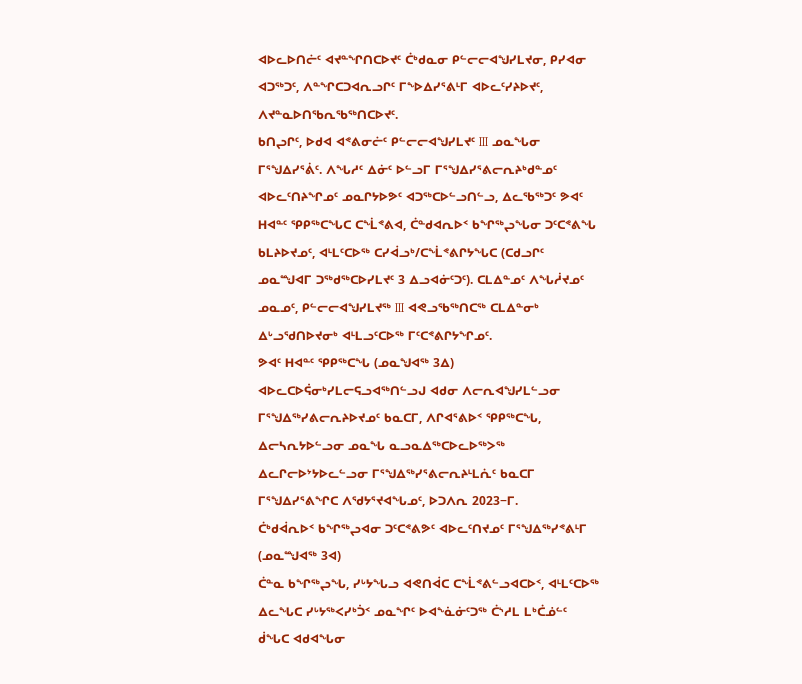ᐊᐅᓚᐅᑎᓖᑦ ᐊᔪᓐᖏᑎᑕᐅᔪᑦ ᑖᒃᑯᓇᓂ ᑭᓪᓕᓕᐊᖑᓯᒪᔪᓂ, ᑭᓯᐊᓂ ᐊᑐᖅᑐᑦ, ᐱᓐᖏᑕᑐᐊᕆᓗᒋᑦ ᒥᖕᐅᐃᓯᕐᕕᒻᒥ ᐊᐅᓚᑦᓯᔨᐅᔪᑦ, ᐱᔪᓐᓇᐅᑎᖃᕆᖃᖅᑎᑕᐅᔪᑦ.
ᑲᑎᖢᒋᑦ, ᐅᑯᐊ ᐊᕝᕕᓂᓖᑦ ᑭᓪᓕᓕᐊᖑᓯᒪᔪᑦ III ᓄᓇᖓᓂ ᒥᕐᖑᐃᓯᕐᕖᑦ. ᐱᖓᓱᑦ ᐃᓃᑦ ᐅᓪᓗᒥ ᒥᕐᖑᐃᓯᕐᕕᓕᕆᔨᒃᑯᓐᓄᑦ ᐊᐅᓚᑦᑎᔨᖏᓄᑦ ᓄᓇᒋᔭᐅᕗᑦ ᐊᑐᖅᑕᐅᓪᓗᑎᓪᓗ, ᐃᓚᖃᖅᑐᑦ ᕗᐊᑦ ᕼᐊᓐᑦ ᕿᑭᖅᑕᖓᑕ ᑕᖕᒫᕝᕕᐊ, ᑖᓐᑯᐊᕆᐅᑉ ᑲᖏᖅᖢᖓᓂ ᑐᑦᑕᕝᕕᖓ ᑲᒪᔨᐅᔪᓄᑦ, ᐊᒻᒪᑦᑕᐅᖅ ᑕᓯᐋᓗᒃ/ᑕᖕᒫᕝᕕᒋᔭᖓᑕ (ᑕᑯᓗᒋᑦ ᓄᓇᙳᐊᒥ ᑐᖅᑯᖅᑕᐅᓯᒪᔪᑦ 3 ᐃᓗᐊᓃᑦᑐᑦ). ᑕᒪᐃᓐᓄᑦ ᐱᖓᓲᔪᓄᑦ ᓄᓇᓄᑦ, ᑭᓪᓕᓕᐊᖑᓯᒪᔪᖅ III ᐊᕙᓗᖃᖅᑎᑕᖅ ᑕᒪᐃᓐᓂᒃ ᐃᒡᓗᖁᑎᐅᔪᓂᒃ ᐊᒻᒪᓗᑦᑕᐅᖅ ᒥᑦᑕᕝᕕᒋᔭᖏᓄᑦ.
ᕗᐊᑦ ᕼᐊᓐᑦ ᕿᑭᖅᑕᖓ (ᓄᓇᖑᐊᖅ 3ᐃ)
ᐊᐅᓚᑕᐅᕌᓂᒃᓯᒪᓕᕋᓗᐊᖅᑎᓪᓗᒍ ᐊᑯᓂ ᐱᓕᕆᐊᖑᓯᒪᓪᓗᓂ ᒥᕐᖑᐃᖅᓯᕕᓕᕆᔨᐅᔪᓄᑦ ᑲᓇᑕᒥ, ᐱᒋᐊᕐᕕᐅᑉ ᕿᑭᖅᑕᖓ, ᐃᓕᓴᕆᔭᐅᓪᓗᓂ ᓄᓇᖓ ᓇᓗᓇᐃᖅᑕᐅᓚᐅᖅᐳᖅ ᐃᓚᒋᓕᐅᔾᔭᐅᓚᓪᓗᓂ ᒥᕐᖑᐃᖅᓯᕐᕕᓕᕆᔨᒻᒪᕇᑦ ᑲᓇᑕᒥ ᒥᕐᖑᐃᓯᕐᕕᖏᑕ ᐱᖁᔭᕐᔪᐊᖓᓄᑦ, ᐅᑐᐱᕆ 2023−ᒥ.
ᑖᒃᑯᐋᕆᐅᑉ ᑲᖏᖅᖢᐊᓂ ᑐᑦᑕᕝᕕᕗᑦ ᐊᐅᓚᑦᑎᔪᓄᑦ ᒥᕐᖑᐃᖅᓯᕝᕕᒻᒥ (ᓄᓇᙳᐊᖅ 3ᐊ)
ᑖᓐᓇ ᑲᖏᖅᖢᖓ, ᓯᒡᔭᖓᓗ ᐊᕙᑎᐋᑕ ᑕᖕᒫᕝᕕᓪᓗᐊᑕᐅᑉ, ᐊᒻᒪᑦᑕᐅᖅ ᐃᓚᖓᑕ ᓯᒡᔭᖅᐸᓯᒃᑑᑉ ᓄᓇᖏᑦ ᐅᐊᖕᓈᓃᑦᑐᖅ ᑖᔅᓱᒪ ᒪᒃᑖᓅᓪᑦ ᑰᖓᑕ ᐊᑯᐊᖓᓂ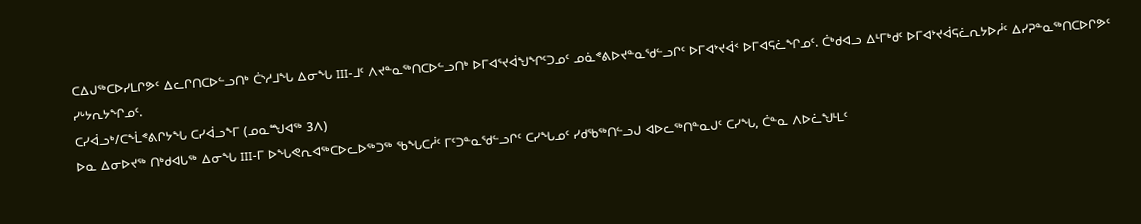ᑕᐃᒍᖅᑕᐅᓯᒪᒋᕗᑦ ᐃᓚᒋᑎᑕᐅᓪᓗᑎᒃ ᑖᔅᓱᒧᖓ ᐃᓂᖓ III-ᒧᑦ ᐱᔪᓐᓇᖅᑎᑕᐅᓪᓗᑎᒃ ᐅᒥᐊᕐᔪᐋᖑᖏᑦᑐᓄᑦ ᓄᓈᕝᕕᐅᔪᓐᓇᖁᓪᓗᒋᑦ ᐅᒥᐊᔾᔪᐋᑉ ᐅᒥᐊᕋᓛᖏᓄᑦ. ᑖᒃᑯᐊᓗ ᐃᒻᒥᒃᑯᑦ ᐅᒥᐊᔾᔪᐋᕋᓛᕆᔭᐅᓲᑦ ᐃᓯᕈᓐᓇᖅᑎᑕᐅᒋᕗᑦ ᓯᒡᔭᕆᔭᖏᓄᑦ.
ᑕᓯᐋᓗᒃ/ᑕᖕᒫᕝᕕᒋᔭᖓ ᑕᓯᐋᓗᖕᒥ (ᓄᓇᙳᐊᖅ 3ᐱ)
ᐅᓇ ᐃᓂᐅᔪᖅ ᑎᒃᑯᐊᒐᖅ ᐃᓂᖓ III-ᒥ ᐅᖓᕙᕆᐊᖅᑕᐅᓚᐅᖅᑐᖅ ᖃᖓᑕᓲᑦ ᒥᑦᑐᓐᓇᖁᓪᓗᒋᑦ ᑕᓯᖓᓄᑦ ᓯᑯᖃᖅᑎᓪᓗᒍ ᐊᐅᓚᖅᑎᓐᓇᒍᑦ ᑕᓯᖓ, ᑖᓐᓇ ᐱᐅᓛᖑᒻᒪᑦ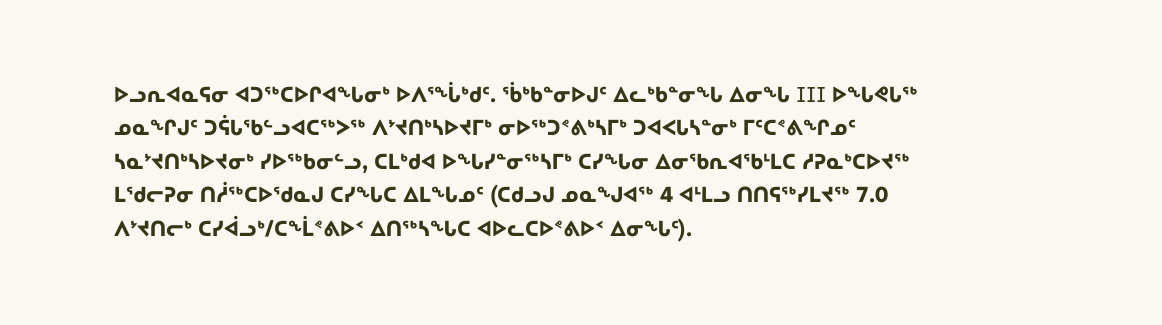ᐅᓗᕆᐊᓇᕋᓂ ᐊᑐᖅᑕᐅᒋᐊᖓᓂᒃ ᐅᐱᕐᖔᒃᑯᑦ. ᖄᒃᑲᓐᓂᐅᒍᑦ ᐃᓚᒃᑲᓐᓂᖓ ᐃᓂᖓ III ᐅᖓᕙᒐᖅ ᓄᓇᖏᒍᑦ ᑐᕌᒐᖃᓪᓗᐊᑕᖅᐳᖅ ᐱᔾᔪᑎᒃᓴᐅᔪᒥᒃ ᓂᐅᖅᑐᕝᕕᒃᓴᒥᒃ ᑐᐊᐸᒐᓴᓐᓂᒃ ᒥᑦᑕᕝᕕᖏᓄᑦ ᓴᓇᔾᔪᑎᒃᓴᐅᔪᓂᒃ ᓯᐅᖅᑲᓂᓪᓗ, ᑕᒪᒃᑯᐊ ᐅᖓᓯᓐᓂᖅᓴᒥᒃ ᑕᓯᖓᓂ ᐃᓂᖃᕆᐊᖃᒻᒪᑕ ᓱᕈᓇᒃᑕᐅᔪᖅ ᒪᖁᓕᕈᓂ ᑎᓲᖅᑕᐅᖁᓇᒍ ᑕᓯᖓᑕ ᐃᒪᖓᓄᑦ (ᑕᑯᓗᒍ ᓄᓇᖑᐊᖅ 4 ᐊᒻᒪᓗ ᑎᑎᕋᖅᓯᒪᔪᖅ 7.0 ᐱᔾᔪᑎᓕᒃ ᑕᓯᐋᓗᒃ/ᑕᖕᒫᕝᕕᐅᑉ ᐃᑎᖅᓴᖓᑕ ᐊᐅᓚᑕᐅᕝᕕᐅᑉ ᐃᓂᖓᑦ).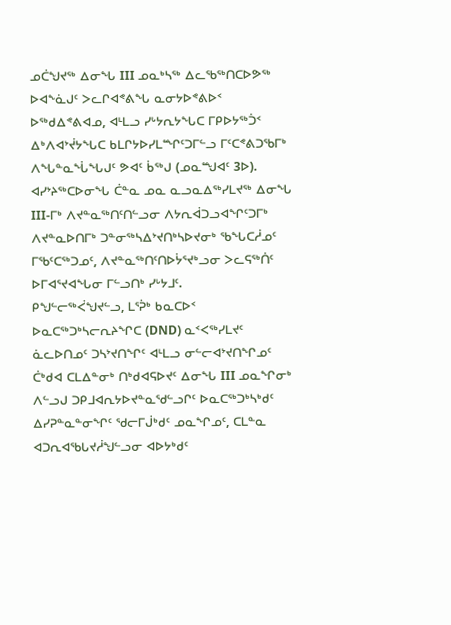ᓄᑖᖑᔪᖅ ᐃᓂᖓ III ᓄᓇᒃᓴᖅ ᐃᓚᖃᖅᑎᑕᐅᕗᖅ ᐅᐊᖕᓈᒍᑦ ᐳᓚᒋᐊᕝᕕᖓ ᓇᓂᔭᐅᕝᕕᐅᑉ ᐅᖅᑯᐃᕝᕕᐊᓄ, ᐊᒻᒪᓗ ᓯᒡᔭᕆᔭᖓᑕ ᒥᑭᐅᔭᖅᑑᑉ ᐃᒃᐱᐊᔾᔫᔭᖓᑕ ᑲᒪᒋᔭᐅᓯᒪᙱᑦᑐᒥᓪᓗ ᒥᑦᑕᕝᕕᑐᖃᒥᒃ ᐱᖓᓐᓇᖔᖓᒍᑦ ᕗᐊᑦ ᑳᖅᒍ (ᓄᓇᙳᐊᑦ 3ᐅ). ᐊᓯᔾᔨᖅᑕᐅᓂᖓ ᑖᓐᓇ ᓄᓇ ᓇᓗᓇᐃᖅᓯᒪᔪᖅ ᐃᓂᖓ III-ᒥᒃ ᐱᔪᓐᓇᖅᑎᑦᑎᓪᓗᓂ ᐱᔭᕆᐋᑐᓗᐊᖏᑦᑐᒥᒃ ᐱᔪᓐᓇᐅᑎᒥᒃ ᑐᓐᓂᖅᓴᐃᔾᔪᑎᒃᓴᐅᔪᓂᒃ ᖃᖓᑕᓲᓄᑦ ᒥᖃᑦᑕᖅᑐᓄᑦ, ᐱᔪᓐᓇᖅᑎᑦᑎᐅᔮᕐᔪᒃᓗᓂ ᐳᓚᕋᖅᑏᑦ ᐅᒥᐊᕐᔪᐊᖓᓂ ᒥᓪᓗᑎᒃ ᓯᒡᔭᒧᑦ.
ᑭᖑᓪᓕᖅᐹᖑᔪᓪᓗ, ᒪᕐᕉᒃ ᑲᓇᑕᐅᑉ ᐅᓇᑕᖅᑐᒃᓴᓕᕆᔨᖏᑕ (DND) ᓇᑉᐸᖅᓯᒪᔪᑦ ᓈᓚᐅᑎᓄᑦ ᑐᓴᔾᔪᑎᖏᑦ ᐊᒻᒪᓗ ᓂᓪᓕᐊᔾᔪᑎᖏᓄᑦ ᑖᒃᑯᐊ ᑕᒪᐃᓐᓂᒃ ᑎᒃᑯᐊᕋᐅᔪᑦ ᐃᓂᖓ III ᓄᓇᖏᓂᒃ ᐱᓪᓗᒍ ᑐᑭᒧᐊᕆᔭᐅᔪᓐᓇᖁᓪᓗᒋᑦ ᐅᓇᑕᖅᑐᒃᓴᒃᑯᑦ ᐃᓯᕈᓐᓇᓐᓂᖏᑦ ᖁᓕᒥᒎᒃᑯᑦ ᓄᓇᖏᓄᑦ, ᑕᒪᓐᓇ ᐊᑐᕆᐊᖃᒐᔪᓲᖑᓪᓗᓂ ᐊᐅᔭᒃᑯᑦ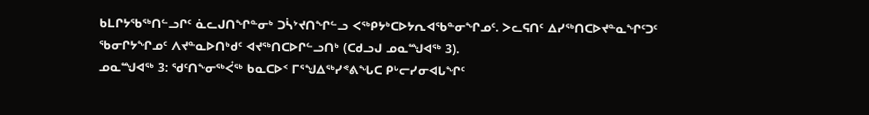ᑲᒪᒋᔭᖃᖅᑎᓪᓗᒋᑦ ᓈᓚᒍᑎᖏᓐᓂᒃ ᑐᓵᔾᔪᑎᖏᓪᓗ ᐸᖅᑭᔭᒃᑕᐅᔭᕆᐊᖃᓐᓂᖏᓄᑦ. ᐳᓚᕋᑎᑦ ᐃᓯᖅᑎᑕᐅᔪᓐᓇᖏᑦᑐᑦ ᖃᓂᒋᔭᖏᓄᑦ ᐱᔪᓐᓇᐅᑎᒃᑯᑦ ᐊᔪᖅᑎᑕᐅᒋᓪᓗᑎᒃ (ᑕᑯᓗᒍ ᓄᓇᙳᐊᖅ 3).
ᓄᓇᙳᐊᖅ 3: ᖁᑦᑎᖕᓂᖅᐹᖅ ᑲᓇᑕᐅᑉ ᒥᕐᖑᐃᖅᓯᕝᕕᖓᑕ ᑭᒡᓕᓯᓂᐊᒐᖏᑦ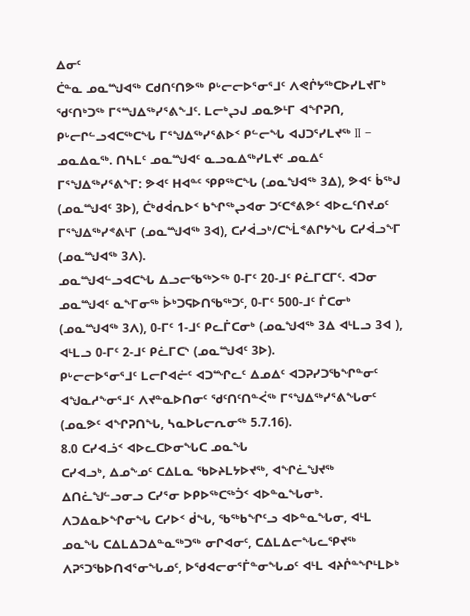ᐃᓂᑦ
ᑖᓐᓇ ᓄᓇᙳᐊᖅ ᑕᑯᑎᑦᑎᕗᖅ ᑭᒡᓕᓕᐅᕐᓂᕐᒧᑦ ᐱᕙᒌᔭᖅᑕᐅᓯᒪᔪᒥᒃ ᖁᑦᑎᒃᑐᖅ ᒥᕐᙳᐃᖅᓯᕐᕕᖕᒧᑦ. ᒪᓕᒃᖢᒍ ᓄᓇᕗᒻᒥ ᐊᖏᕈᑎ, ᑭᒡᓕᒋᓪᓗᐊᑕᖅᑕᖓ ᒥᕐᖑᐃᖅᓯᕐᕕᐅᑉ ᑭᓪᓕᖓ ᐊᒍᑐᕐᓯᒪᔪᖅ II − ᓄᓇᐃᓇᖅ. ᑎᓴᒪᑦ ᓄᓇᙳᐊᑦ ᓇᓗᓇᐃᖅᓯᒪᔪᑦ ᓄᓇᐃᑦ ᒥᕐᖑᐃᖅᓯᕐᕕᖕᒥ: ᕗᐊᑦ ᕼᐊᓐᑦ ᕿᑭᖅᑕᖓ (ᓄᓇᖑᐊᖅ 3ᐃ), ᕗᐊᑦ ᑳᖅᒍ (ᓄᓇᙳᐊᑦ 3ᐅ), ᑖᒃᑯᐋᕆᐅᑉ ᑲᖏᖅᖢᐊᓂ ᑐᑦᑕᕝᕕᕗᑦ ᐊᐅᓚᑦᑎᔪᓄᑦ ᒥᕐᖑᐃᖅᓯᕝᕕᒻᒥ (ᓄᓇᙳᐊᖅ 3ᐊ), ᑕᓯᐋᓗᒃ/ᑕᖕᒫᕝᕕᒋᔭᖓ ᑕᓯᐋᓗᖕᒥ (ᓄᓇᙳᐊᖅ 3ᐱ).
ᓄᓇᙳᐊᓪᓗᐊᑕᖓ ᐃᓗᓕᖃᖅᐳᖅ 0-ᒥᑦ 20-ᒧᑦ ᑭᓛᒥᑕᒥᑦ. ᐊᑐᓂ ᓄᓇᙳᐊᑦ ᓇᖕᒥᓂᖅ ᐆᒃᑐᕋᐅᑎᖃᖅᑐᑦ, 0-ᒥᑦ 500-ᒧᑦ ᒦᑕᓂᒃ (ᓄᓇᙳᐊᖅ 3ᐱ), 0-ᒥᑦ 1-ᒧᑦ ᑭᓚᒦᑕᓂᒃ (ᓄᓇᖑᐊᖅ 3ᐃ ᐊᒻᒪᓗ 3ᐊ ), ᐊᒻᒪᓗ 0-ᒥᑦ 2-ᒧᑦ ᑭᓛᒥᑕᔅ (ᓄᓇᙳᐊᑦ 3ᐅ).
ᑭᒡᓕᓕᐅᕐᓂᕐᒧᑦ ᒪᓕᒋᐊᓖᑦ ᐊᑐᙱᓚᑦ ᐃᓄᐃᑦ ᐊᑐᕈᓯᑐᖃᖏᓐᓂᑦ ᐊᖑᓇᓱᖕᓂᕐᒧᑦ ᐱᔪᓐᓇᐅᑎᓂᑦ ᖁᑦᑎᑦᑎᓐᐹᖅ ᒥᕐᖑᐃᖅᓯᕐᕕᖓᓂᑦ (ᓄᓇᕗᑦ ᐊᖏᕈᑎᖓ, ᓴᓇᐅᒐᓕᕆᓂᖅ 5.7.16).
8.0 ᑕᓯᐊᓘᑉ ᐊᐅᓚᑕᐅᓂᖓᑕ ᓄᓇᖓ
ᑕᓯᐊᓗᒃ, ᐃᓄᖕᓄᑦ ᑕᐃᒪᓇ ᖃᐅᔨᒪᔭᐅᔪᖅ, ᐊᖏᓛᖑᔪᖅ ᐃᑎᓛᖑᓪᓗᓂᓗ ᑕᓯᕐᓂ ᐅᑭᐅᖅᑕᖅᑑᑉ ᐊᐅᓐᓇᖓᓂᒃ. ᐱᑐᐃᓇᐅᖏᓂᖓ ᑕᓯᐅᑉ ᑰᖓ, ᖃᖅᑲᖏᑦᓗ ᐊᐅᓐᓇᖓᓂ, ᐊᒻᒪ ᓄᓇᖓ ᑕᐃᒪᐃᑐᐃᓐᓇᖅᑐᖅ ᓂᒋᐊᓂᑦ, ᑕᐃᒪᐃᓕᖓᓚᕿᔪᖅ ᐱᕈᕐᑐᖃᐅᑎᐊᕐᓂᖓᓄᑦ, ᐅᖁᐊᓕᓂᕐᒦᓐᓂᖓᓄᑦ ᐊᒻᒪ ᐊᔨᒌᓐᖏᒻᒪᐅᒃ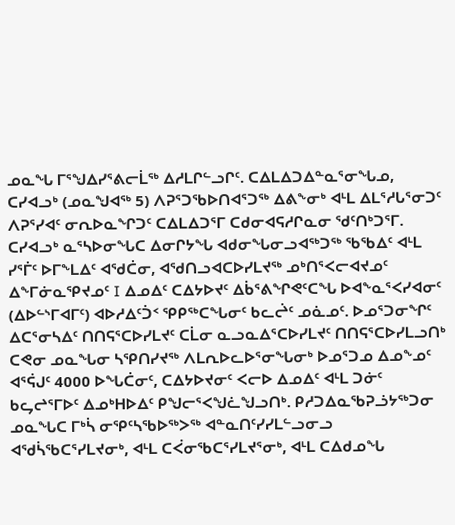ᓄᓇᖓ ᒥᕐᖑᐃᓯᕐᕕᓕᒫᖅ ᐃᓱᒪᒋᓪᓗᒋᑦ. ᑕᐃᒪᐃᑐᐃᓐᓇᕐᓂᖓᓄ, ᑕᓯᐊᓗᒃ (ᓄᓇᖑᐊᖅ 5) ᐱᕈᕐᑐᖃᐅᑎᐊᕐᑐᖅ ᐃᕕᖕᓂᒃ ᐊᒻᒪ ᐃᒪᕐᓱᒐᕐᓂᑐᑦ ᐱᕈᕐᓯᐊᑦ ᓂᕆᐅᓇᖏᑐᑦ ᑕᐃᒪᐃᑐᕐᒥ ᑕᑯᓂᐊᕋᓱᒋᓇᓂ ᖁᑦᑎᒃᑐᕐᒥ.
ᑕᓯᐊᓗᒃ ᓇᕐᓴᐅᓂᖓᑕ ᐃᓂᒋᔭᖓ ᐊᑯᓂᖓᓂᓗᐊᖅᑐᖅ ᖃᖃᐃᑦ ᐊᒻᒪ ᓯᕐᒦᑦ ᐅᒥᖕᒪᐃᑦ ᐊᖁᑖᓂ, ᐊᖁᑎᓗᐊᑕᐅᓯᒪᔪᖅ ᓄᒃᑎᕐᐸᓕᐊᔪᓄᑦ ᐃᖕᒥᓃᓇᕿᔪᓄᑦ I ᐃᓄᐃᑦ ᑕᐃᔭᐅᔪᑦ ᐃᑳᕐᕕᖏᕙᑦᑕᖓ ᐅᐊᖕᓇᕐᐸᓯᐊᓂᑦ (ᐃᐅᓪᔅᒥᐊᒥᑦ) ᐊᐅᓱᐃᑦᑑᑉ ᕿᑭᖅᑕᖓᓂᑦ ᑲᓚᖡᑦ ᓄᓈᓄᑦ. ᐅᓄᕐᑐᓂᖏᑦ ᐃᑕᕐᓂᓴᐃᑦ ᑎᑎᕋᕐᑕᐅᓯᒪᔪᑦ ᑕᒫᓂ ᓇᓗᓇᐃᕐᑕᐅᓯᒪᔪᑦ ᑎᑎᕋᕐᑕᐅᓯᒪᓗᑎᒃ ᑕᕙᓂ ᓄᓇᖓᓂ ᓴᕿᑎᓯᔪᖅ ᐱᒪᕆᐅᓚᐅᕐᓂᖓᓂᒃ ᐅᓄᕐᑐᓄ ᐃᓄᖕᓄᑦ ᐊᕐᕌᒍᑦ 4000 ᐅᖓᑖᓂᑦ, ᑕᐃᔭᐅᔪᓂᑦ ᐸᓕᐅ ᐃᓄᐃᑦ ᐊᒻᒪ ᑐᓃᑦ ᑲᖤᖠᕐᒥᐅᑦ ᐃᓄᒃᕼᐅᐃᑦ ᑭᖑᓕᕐᐸᖑᓛᖑᓗᑎᒃ. ᑭᓱᑐᐃᓇᖃᕈᓘᔭᖅᑐᓂ ᓄᓇᖓᑕ ᒥᒃᓵ ᓂᕿᑦᓴᖃᐅᖅᐳᖅ ᐊᓐᓇᑎᑦᓯᓯᒪᓪᓗᓂᓗ ᐊᖁᓵᖃᑕᕐᓯᒪᔪᓂᒃ, ᐊᒻᒪ ᑕᐹᓂᖃᑕᕐᓯᒪᔪᕐᓂᒃ, ᐊᒻᒪ ᑕᐃᑯᓄᖓ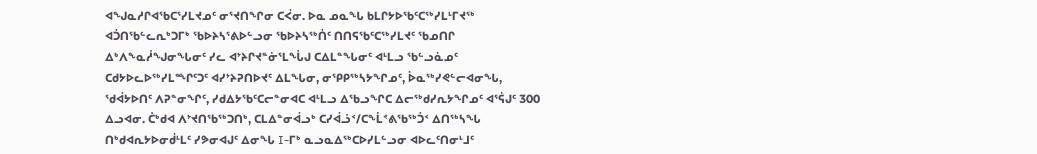ᐊᖑᓇᓱᒋᐊᖃᑕᕐᓯᒪᔪᓄᑦ ᓂᕐᔪᑎᖏᓂ ᑕᐹᓂ. ᐅᓇ ᓄᓇᖓ ᑲᒪᒋᔭᐅᖃᑦᑕᖅᓯᒪᒻᒥᔪᖅ ᐊᑑᑎᖃᓪᓚᕆᒃᑐᒥᒃ ᖃᐅᔨᓴᕐᕕᐅᓪᓗᓂ ᖃᐅᔨᓴᖅᑏᑦ ᑎᑎᕋᖃᑦᑕᖅᓯᒪᔪᑦ ᖃᓄᑎᒋ ᐃᒃᐱᖕᓇᓲᖑᓂᖓᓂᑦ ᓯᓚ ᐊᔾᔨᒋᔪᓐᓃᕐᒪᖔᒍ ᑕᐃᒪᓐᖓᓂᑦ ᐊᒻᒪᓗ ᖃᓪᓗᓈᓄᑦ ᑕᑯᔭᐅᓚᐅᖅᓯᒪᙱᑦᑐᑦ ᐊᓯᔾᔨᕈᑎᐅᔪᑦ ᐃᒪᖓᓂ, ᓂᕿᑭᖅᓴᔭᖏᓄᑦ, ᐆᓇᖅᓯᕙᓪᓕᐊᓂᖓ, ᖁᐋᔭᐅᑎᑦ ᐱᕈᓐᓂᖏᑦ, ᓯᑯᐃᔭᖃᑦᑕᓕᓐᓂᐊᑕ ᐊᒻᒪᓗ ᐃᖃᓗᖏᑕ ᐃᓕᖅᑯᓯᕆᔭᖏᓄᑦ ᐊᕐᕌᒍᑦ 300 ᐃᓗᐊᓂ. ᑖᒃᑯᐊ ᐱᔾᔪᑎᖃᖅᑐᑎᒃ, ᑕᒪᐃᓐᓂᐋᓗᒃ ᑕᓯᐋᓘᑉ/ᑕᖕᒫᕝᕕᖃᖅᑑᑉ ᐃᑎᖅᓴᖓ ᑎᒃᑯᐊᕆᔭᐅᓂᑰᒻᒪᑦ ᓯᕗᓂᐊᒍᑦ ᐃᓂᖓ I-ᒥᒃ ᓇᓗᓇᐃᖅᑕᐅᓯᒪᓪᓗᓂ ᐊᐅᓚᑦᑎᓂᒻᒧᑦ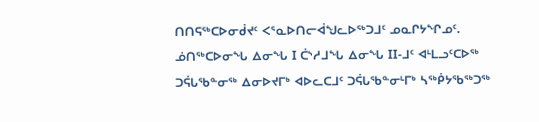ᑎᑎᕋᖅᑕᐅᓂᑰᔪᑦ ᐸᕐᓇᐅᑎᓕᐋᖑᓚᐅᖅᑐᒧᑦ ᓄᓇᒋᔭᖏᓄᑦ.
ᓅᑎᖅᑕᐅᓂᖓ ᐃᓂᖓ I ᑖᔅᓱᒧᖓ ᐃᓂᖓ II-ᒧᑦ ᐊᒻᒪᓗᑦᑕᐅᖅ ᑐᕌᒐᖃᓐᓂᖅ ᐃᓂᐅᔪᒥᒃ ᐊᐅᓚᑕᒧᑦ ᑐᕌᒐᖃᓐᓂᒻᒥᒃ ᓴᖅᑮᔭᖃᖅᑐᖅ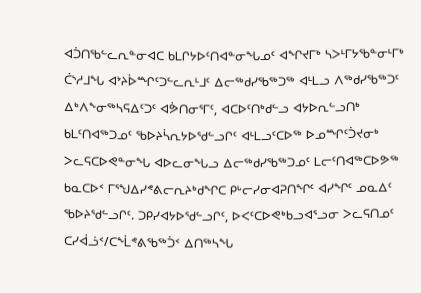ᐊᑑᑎᖃᓪᓚᕆᓐᓂᐊᑕ ᑲᒪᒋᔭᐅᑦᑎᐊᓐᓂᖓᓄᑦ ᐊᖏᔪᒥᒃ ᓴᐳᒻᒥᔭᖃᓐᓂᒻᒥᒃ ᑖᔅᓱᒧᖓ ᐊᔾᔨᐆᙱᑦᑐᓪᓚᕆᒻᒧᑦ ᐃᓕᖅᑯᓯᖃᖅᑐᖅ ᐊᒻᒪᓗ ᐱᖅᑯᓯᖃᖅᑐᑦ ᐃᒃᐱᖕᓂᖅᓴᕋᐃᑦᑐᑦ ᐊᕘᑎᓂᕐᒥᑦ, ᐊᑕᐅᑦᑎᒃᑯᓪᓗ ᐊᔭᐅᕆᓪᓗᑎᒃ ᑲᒪᑦᑎᐊᖅᑐᓄᑦ ᖃᐅᔨᓵᕆᔭᐅᖁᓪᓗᒋᑦ ᐊᒻᒪᓗᑦᑕᐅᖅ ᐅᓄᙱᑦᑑᔪᓂᒃ ᐳᓚᕋᑕᐅᕙᓐᓂᖓ ᐊᐅᓚᓂᖓᓗ ᐃᓕᖅᑯᓯᖃᖅᑐᓄᑦ ᒪᓕᑦᑎᐊᖅᑕᐅᕗᖅ ᑲᓇᑕᐅᑉ ᒥᕐᖑᐃᓯᕝᕕᓕᕆᔨᒃᑯᖏᑕ ᑭᒡᓕᓯᓂᐊᕈᑎᖏᑦ ᐊᓯᖏᑦ ᓄᓇᐃᑦ ᖃᐅᔨᖁᓪᓗᒋᑦ. ᑐᑭᓯᐊᔭᐅᖁᓪᓗᒋᑦ, ᐅᐸᑦᑕᐅᕙᒃᑲᓗᐊᕐᓗᓂ ᐳᓚᕋᑎᓄᑦ ᑕᓯᐋᓘᑉ/ᑕᖕᒫᕝᕕᖃᖅᑑᑉ ᐃᑎᖅᓴᖓ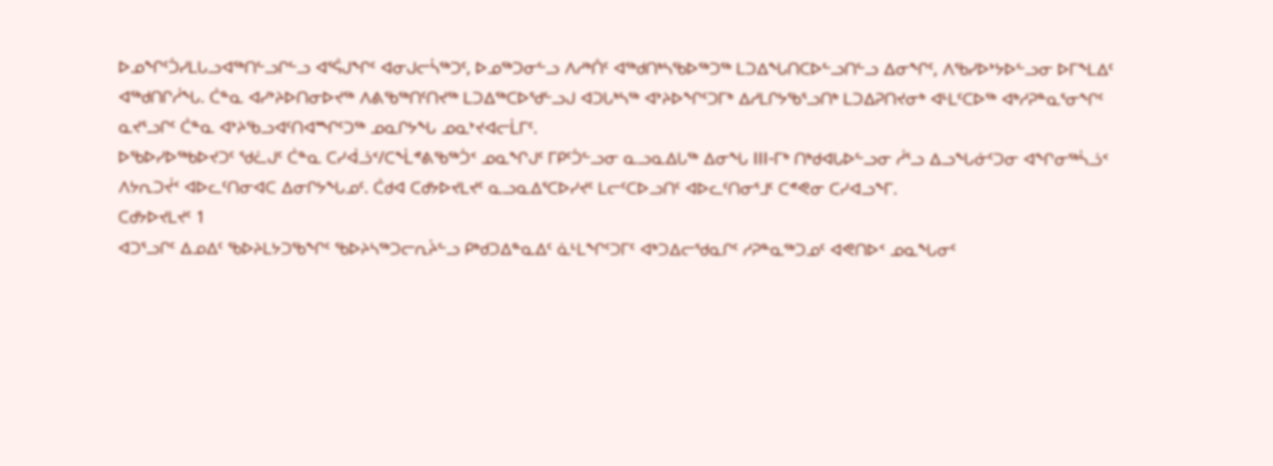ᐅᓄᖏᑦᑑᓯᒪᒐᓗᐊᖅᑎᓪᓗᒋᓪᓗ ᐊᕐᕌᒍᖏᑦ ᐊᓂᒍᓕᓵᖅᑐᑦ, ᐅᓄᖅᑐᓂᓪᓗ ᐱᓱᒃᑏᑦ ᐊᖅᑯᑎᒃᓴᖃᐅᖅᑐᖅ ᒪᑐᐃᖓᑎᑕᐅᓪᓗᑎᓪᓗ ᐃᓂᖏᑦ, ᐱᖃᓯᐅᔾᔭᐅᓪᓗᓂ ᐅᒥᖕᒪᐃᑦ ᐊᖅᑯᑎᒋᓲᖓ. ᑖᓐᓇ ᐊᓯᔾᔨᐅᑎᓂᐅᔪᖅ ᐱᕕᖃᖅᑎᑦᑎᔪᖅ ᒪᑐᐃᖅᑕᐅᖁᓪᓗᒍ ᐊᑐᒐᒃᓴᖅ ᐊᔾᔨᐅᖏᑦᑐᒥᒃ ᐃᓱᒪᒋᔭᖃᕐᓗᑎᒃ ᒪᑐᐃᕈᑎᔪᓂᒃ ᐊᒻᒪᑦᑕᐅᖅ ᐊᒃᓱᕈᓐᓇᕐᓂᖏᑦ ᓇᔪᕐᓗᒋᑦ ᑖᓐᓇ ᐊᔾᔨᖃᓗᐊᑦᑎᐊᙱᑦᑐᖅ ᓄᓇᒋᔭᖓ ᓄᓇᔾᔪᐊᓕᒫᒥᑦ.
ᐅᖃᐅᓯᐅᖅᑲᐅᔪᑐᑦ ᖁᓛᒍᑦ ᑖᓐᓇ ᑕᓯᐋᓘᑉ/ᑕᖕᒫᕝᕕᖃᖅᑑᑉ ᓄᓇᖏᒍᑦ ᒥᑭᑦᑑᓪᓗᓂ ᓇᓗᓇᐃᒐᖅ ᐃᓂᖓ III-ᒥᒃ ᑎᒃᑯᐊᒐᐅᓪᓗᓂ ᓲᕐᓗ ᐃᓗᖓᓃᑦᑐᓂ ᐊᖏᓂᖅᓵᓘᑉ ᐱᔭᕆᑐᔫᑉ ᐊᐅᓚᑦᑎᓂᐊᑕ ᐃᓂᒋᔭᖓᓄᑦ. ᑖᑯᐊ ᑕᑯᔭᐅᔪᒪᔪᑦ ᓇᓗᓇᐃᕐᑕᐅᓯᔪᑦ ᒪᓕᑦᑕᐅᓗᑎᑦ ᐊᐅᓚᑦᑎᓂᕐᒧᑦ ᑕᕝᕙᓂ ᑕᓯᐊᓗᖕᒥ.
ᑕᑯᔭᐅᔪᒪᔪᑦ 1
ᐊᑐᕐᓗᒋᑦ ᐃᓄᐃᑦ ᖃᐅᔨᒪᔭᑐᖃᖏᑦ ᖃᐅᔨᓴᖅᑐᓕᕆᔩᓪᓗ ᑭᒃᑯᑐᐃᓐᓇᐃᑦ ᓈᒻᒪᖏᑦᑐᒥᑦ ᐊᒃᑐᐃᓕᖁᓇᒋᑦ ᓱᕈᓐᓇᖅᑐᓄᑦ ᐊᕙᑎᐅᑉ ᓄᓇᖓᓂᑦ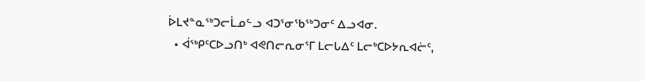ᐆᒪᔪᓐᓇᖅᑐᓕᒫᓄᓪᓗ ᐊᑐᕐᓂᖃᖅᑐᓂᑦ ᐃᓗᐊᓂ.
  • ᐋᖅᑭᑦᑕᐅᓗᑎᒃ ᐊᕙᑎᓕᕆᓂᕐᒥ ᒪᓕᒐᐃᑦ ᒪᓕᒃᑕᐅᔭᕆᐊᓖᑦ,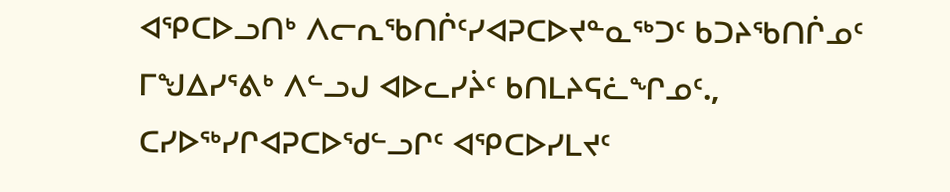ᐊᕿᑕᐅᓗᑎᒃ ᐱᓕᕆᖃᑎᒌᑦᓯᐊᕈᑕᐅᔪᓐᓇᖅᑐᑦ ᑲᑐᔨᖃᑎᒌᓄᑦ ᒥᖑᐃᓯᕐᕕᒃ ᐱᓪᓗᒍ ᐊᐅᓚᓯᔩᑦ ᑲᑎᒪᔨᕋᓛᖏᓄᑦ., ᑕᓯᐅᖅᓯᒋᐊᕈᑕᐅᖁᓪᓗᒋᑦ ᐊᕿᑕᐅᓯᒪᔪᑦ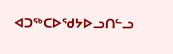ᐊᑐᖅᑕᐅᖁᔭᐅᓗᑎᓪᓗ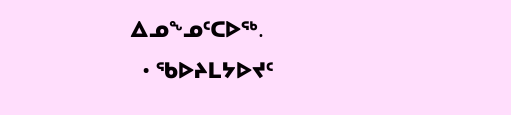ᐃᓄᖕᓄᑦᑕᐅᖅ.
  • ᖃᐅᔨᒪᔭᐅᔪᑦ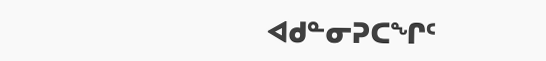ᐊᑯᓐᓂᕈᑕᖏᑦ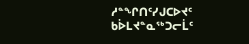ᓱᓐᖏᑎᑦᓯᒍᑕᐅᔪᑦ ᑲᐆᒪᔪᓐᓇᖅᑐᓕᒫᑦ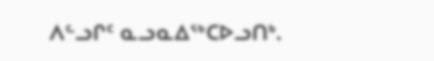ᐱᓪᓗᒋᑦ ᓇᓗᓇᐃᖅᑕᐅᓗᑎᒃ.